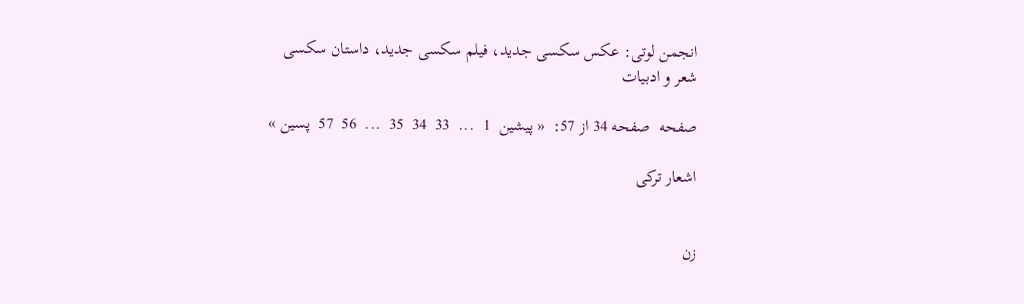انجمن لوتی: عکس سکسی جدید، فیلم سکسی جدید، داستان سکسی
شعر و ادبیات

صفحه  صفحه 34 از 57:  « پیشین  1  ...  33  34  35  ...  56  57  پسین »

اشعار ترکی


زن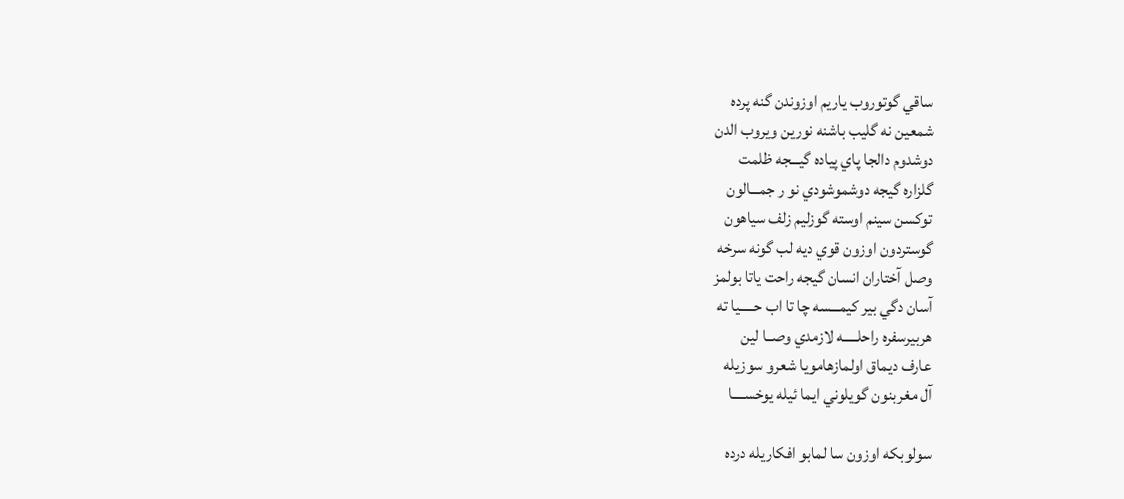ساقي گوتوروب ياريم اوزوندن گنه پرده
شمعين نه گليب باشنه نورين ويروب الدن
دوشدوم دالجا پاي پياده گيـــجه ظلمت
گلزاره گيجه دوشموشودي نو ر جمـــالون
توكسن سينم اوسته گوزليم زلف سياهون
گوستردون اوزون قوي ديه لب گونه سرخه
وصل آختاران انسان گيجه راحت ياتا بولمز
آسان دگي بير كيمـــسه چا تا اب حـــــيا ته
هربيرسفره راحلـــــه لازمدي وصــا لين
عارف ديماق اولمازهامويا شعرو سوزيله
آل مغربنون گويلوني ايما ئيله يوخســــا

سولوبكه اوزون سا لمابو افكاريله درده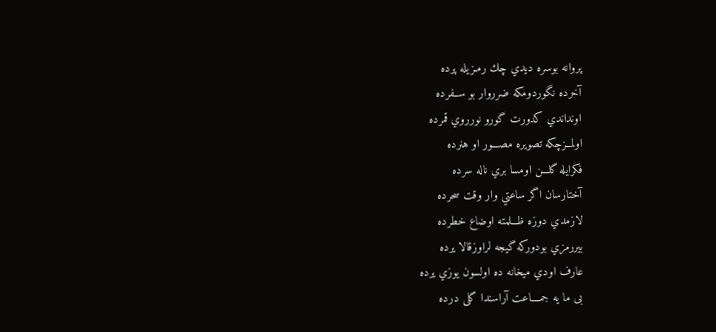پروانه بوسره ديدي چك رمـزيله پرده
آخرده نگوردومكه ضرروار بو ســفرده
اونداندي كدورت گورو نورروي قمرده
اولمــزچكه تصويره مصـــور او هنرده
فكرايله گلـــن اومسا بري ناله سرده
آختارسان اگر ساعتي وار وقت سحرده
لازمدي دوزه ظـــلمته اوضاع خطرده
بيررمزي بودوركه گيجه لراوزقالا يرده
عارف اودي ميخانه ده اولسون يوزي یرده
بی ما یه جمــــاعت آراسندا گلی درده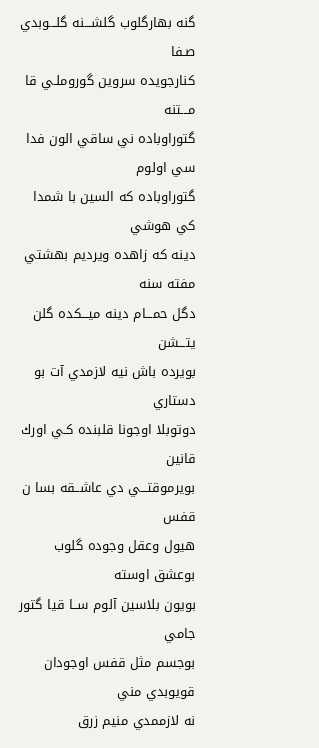گنه بهارگلوب گلشـــنه گلـــوبدي صـفا
كنارجويده سروين گوروملـي قا مـــتنه
گتوراوباده ني ساقي الون فدا سي اولوم
گتوراوباده كه السين با شمدا كي هوشي
دينه كه زاهده ويرديم بهشتي مفته سنه
دگل حمـــام دينه ميـــكده گلن يتـــشن
بويرده باش نيه لازمدي آت بو دستاري
دوتوبلا اوجونا قلبنده كـي اورك قانين
بويرموقتـــي دي عاشــقه بسا ن قفس
هيول وعقل وجوده گلوب بوعشق اوسته
بويون بلاسين آلوم ســا قيا گتور جامي
بوجسم مثل قفس اوجودان قويوبدي مني
نه لازممدي منيم زرق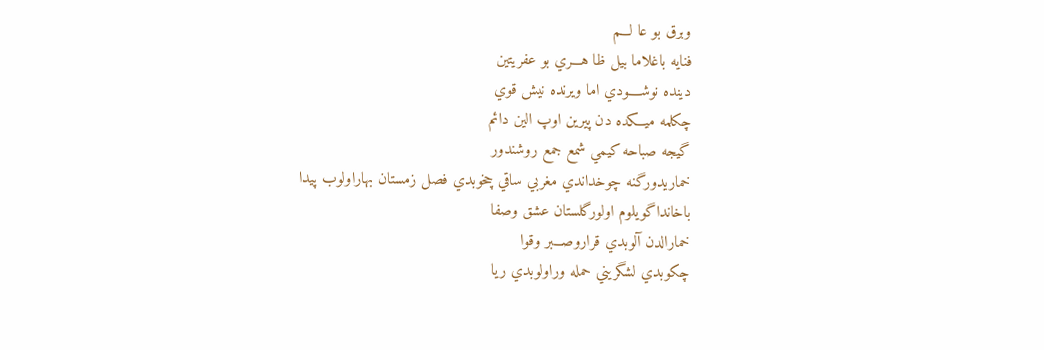وبرق بو عا لـــم
فنايه باغلاما بيل ظا هـــري بو عفريتين
دينده نوشــــودي اما ويرنده نيش قوي
چكلمه ميـــكده دن پيرين اوپ الين دائم
گيجه صباحه كيمي شمع جمع روشندور
خماريدورگنه چوخداندي مغربي ساقي چخوبدي فصل زمستان بهاراولوب پيدا
باخانداگويلوم اولورگلستان عشق وصفا
خمارالدن آلوبدي قراروصـــبر وقوا
چكوبدي لشگريني حمله وراولوبدي ريا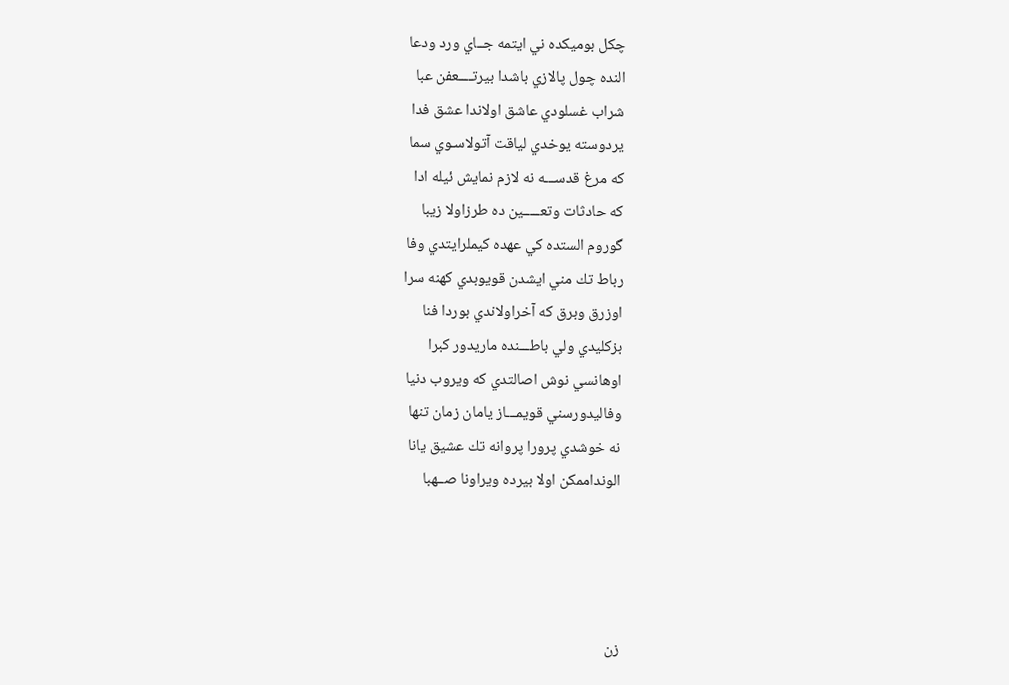چكل بوميكده ني ايتمه جــاي ورد ودعا
النده چول پالازي باشدا بيرتــــعفن عبا
شراب غسلودي عاشق اولاندا عشق فدا
يردوسته يوخدي لياقت آتولاسـوي سما
كه مرغ قدســـه نه لازم نمايش ئيله ادا
كه حادثات وتعـــــين ده طرزاولا زيبا
گوروم الستده كي عهده كيملرايتدي وفا
رباط تك مني ايشدن قويوبدي كهنه سرا
اوزرق وبرق كه آخراولاندي بوردا فنا
بزكليدي ولي باطـــنده ماريدور كبرا
اوهانسي نوش اصالتدي كه ويروب دنيا
وفاليدورسني قويمـــاز يامان زمان تنها
نه خوشدي پرورا پروانه تك عشيق يانا
الونداممكن اولا بيرده ويراونا صــهبا




زن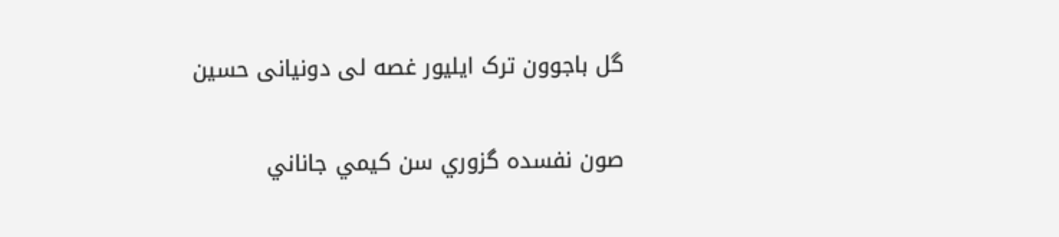گل باجوون ترک ایلیور غصه لی دونیانی حسین

صون نفسده گزوري سن كيمي جاناني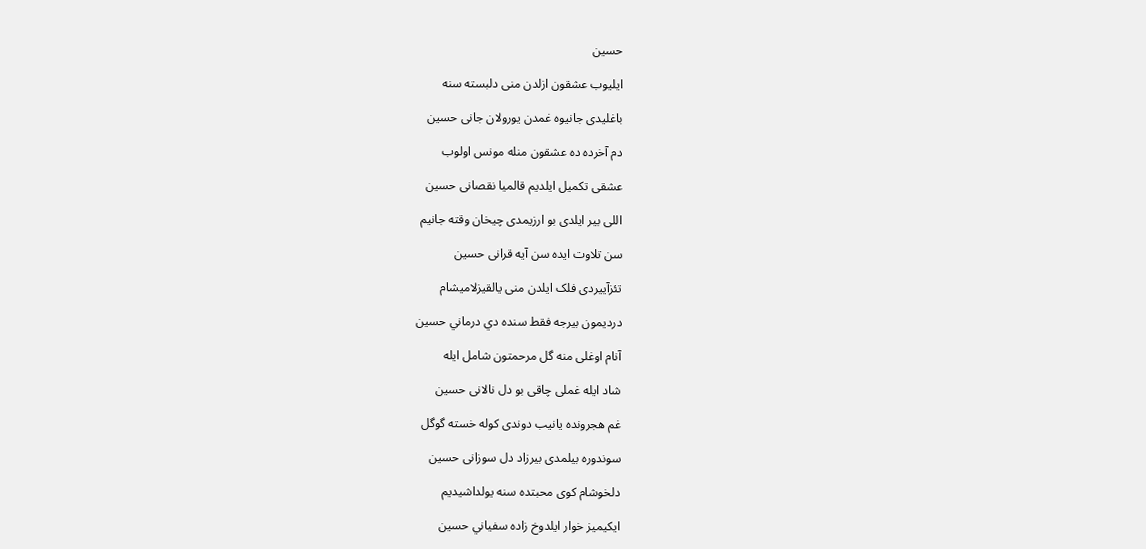حسين

ایلیوب عشقون ازلدن منی دلبسته سنه

باغلیدی جانیوه غمدن يورولان جانی حسین

دم آخرده ده عشقون منله مونس اولوب

عشقی تکمیل ایلدیم قالمیا نقصانی حسین

اللی بیر ایلدی بو ارزیمدی چیخان وقته جانیم

سن تلاوت ايده سن آيه قرانی حسین

تئزآيیردی فلک ایلدن منی يالقيزلاميشام

درديمون بيرجه فقط سنده دي درماني حسین

آنام اوغلی منه گل مرحمتون شامل ایله

شاد ایله غملی چاقی بو دل نالانی حسین

غم هجرونده یانیب دوندی کوله خسته گوگل

سوندوره بیلمدی بیرزاد دل سوزانی حسین

دلخوشام کوی محبتده سنه یولداشیدیم

ایکیمیز خوار ایلدوخ زاده سفياني حسین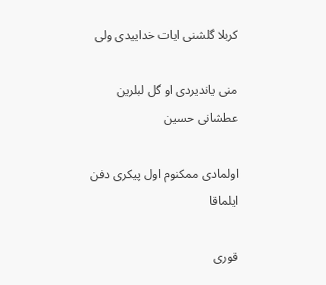کربلا گلشنی ایات خداییدی ولی

منی یاندیردی او گل لبلرین عطشانی حسین

اولمادی ممکنوم اول پیکری دفن ایلماقا

قوری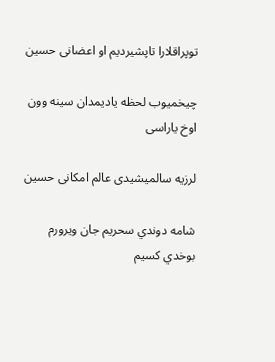توپراقلارا تاپشیردیم او اعضانی حسین

چیخمیوب لحظه یادیمدان سینه وون اوخ یاراسی

لرزیه سالمیشیدی عالم امکانی حسین

شامه دوندي سحريم جان ويرورم بوخدي كسيم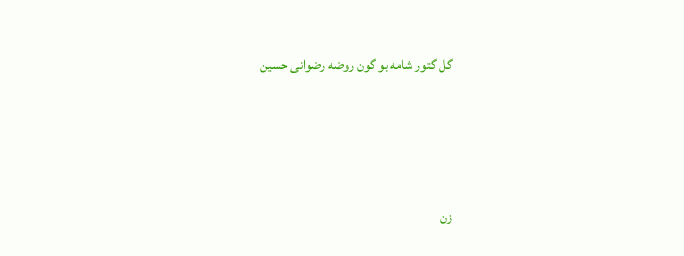گل گتور شامه بو گون روضه رضوانی حسین




زن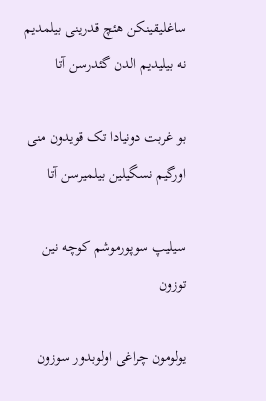ساغلیقینکن هئچ قدرینی بیلمدیم نه بیلیدیم الدن گئدرسن آتا

بو غربت دونیادا تک قویدون منی اورگیم نسگیلین بیلمیرسن آتا

سیلیپ سوپورموشم کوچه نین توزون

یولومون چراغی اولوبدور سوزون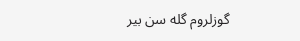گوزلروم گله سن بیر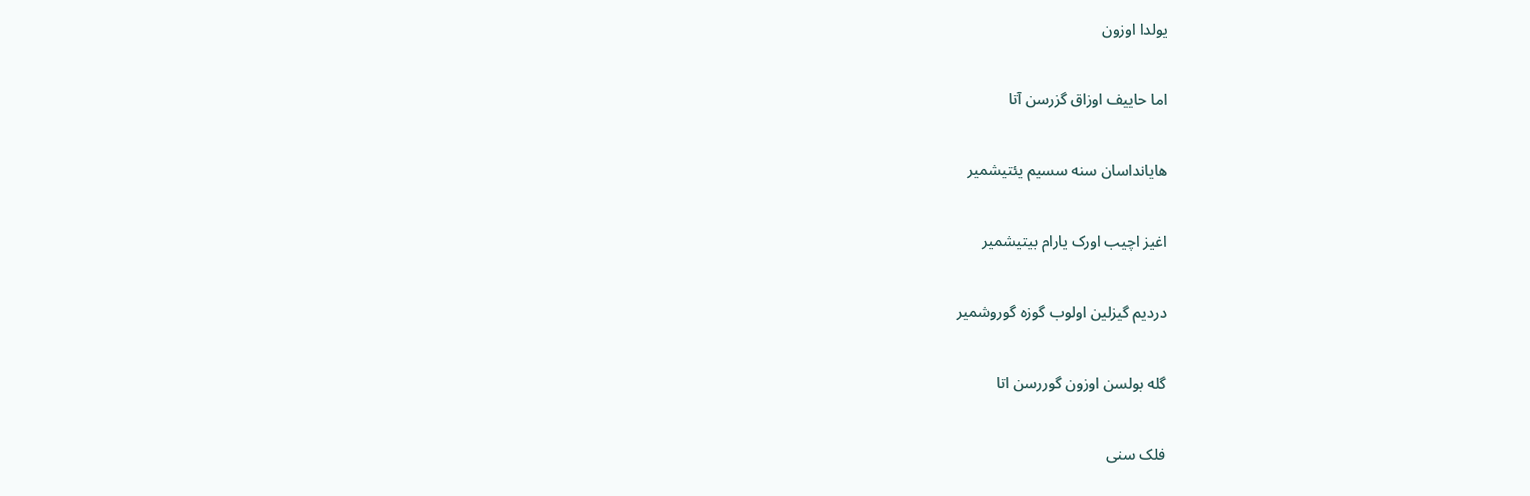یولدا اوزون

اما حاییف اوزاق گزرسن آتا

هایانداسان سنه سسیم یئتیشمیر

اغیز اچیب اورک یارام بیتیشمیر

دردیم گیزلین اولوب گوزه گوروشمیر

گله بولسن اوزون گوررسن اتا

فلک سنی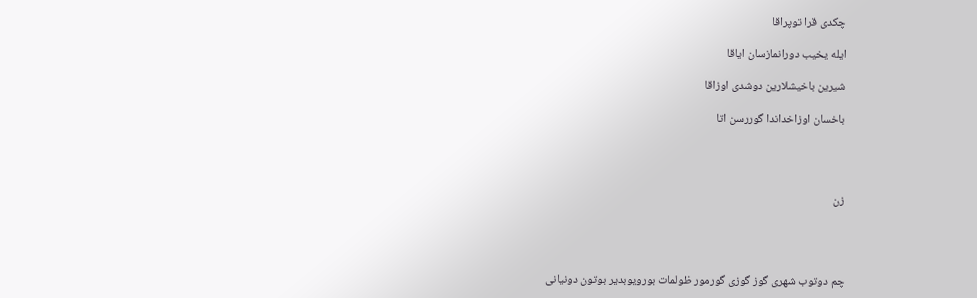چکدی قرا توپراقا

ایله یخیب دورانمازسان ایاقا

شیرین باخیشلارین دوشدی اوزاقا

باخسان اوزاخداندا گوررسن اتا




زن




چم دوتوب شهری گوز گوزی گورمور ظولمات بورویوبدیر بوتون دونیانی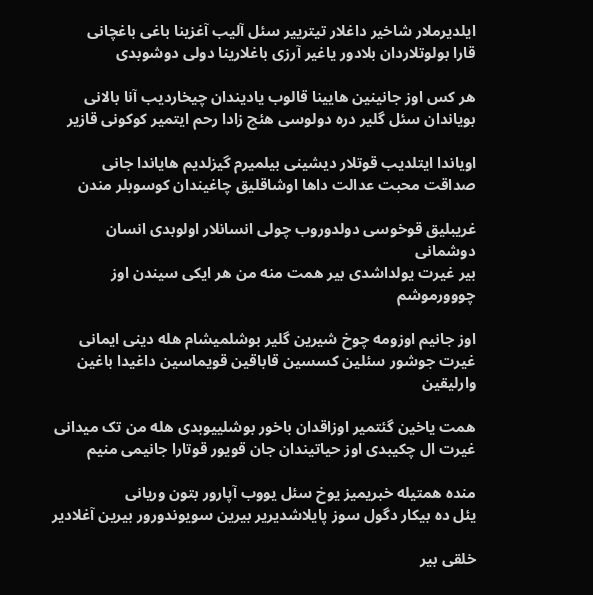ایلدیرملار شاخیر داغلار تیترییر سئل آلیب آغزینا باغی باغچانی
قارا بولوتلاردان بلادور یاغیر آرزی باغلارینا دولی دوشوبدی

هر کس اوز جانینین هایینا قالوب یادیندان چیخاردیب آنا بالانی
بویاندان سئل گلیر دره دولوسی هئچ زادا رحم ایتمیر کوکونی قازیر

اویاندا ایتلدیب قوتلار دیشینی بیلمیرم گیزلدیم هایاندا جانی
صداقت محبت عدالت داها اوشاقلیق چاغیندان کوسوبلر مندن

غریبلیق قوخوسی دولدوروب چولی انسانلار اولوبدی انسان دوشمانی
بیر غیرت یولداشدی بیر همت منه من هر ایکی سیندن اوز چووورموشم

اوز جانیم اوزومه چوخ شیرین گلیر بوشلمیشام هله دینی ایمانی
غیرت جوشور سئلین کسسین قاباقین قویماسین داغیدا باغین وارلیقین

همت یاخین گئتمیر اوزاقدان باخور بوشلییوبدی هله من تک میدانی
غیرت ال چکیبدی اوز حیاتیندان جان قویور قوتارا جانیمی منیم

منده همتیله خبریمیز یوخ سئل یووب آپارور بتون وریانی
یئل ده بیکار دگول سوز پایلاشدیریر بیرین سویوندورور بیرین آغلادیر

خلقی بیر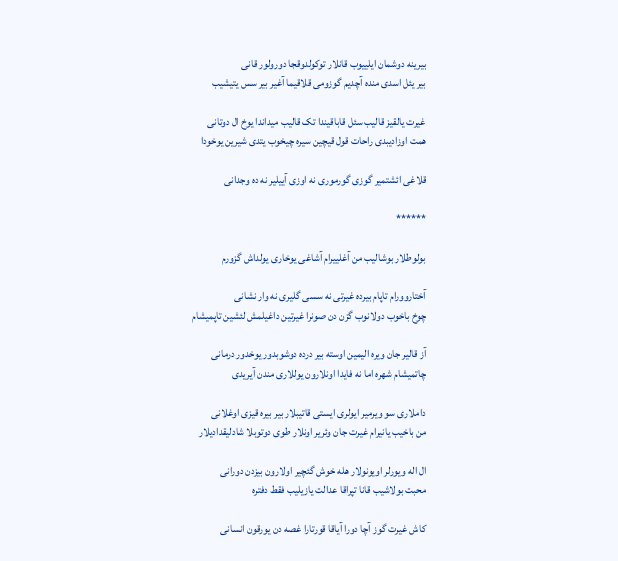بیرینه دوشمان ایلییوب قانلار توکولدوقجا دورولور قانی
بیر یئل اسدی منده آچدیم گوزومی قلاقیما آغیر بیر سس یتیشیب

غیرت یالقیز قالیب سئل قاباقیندا تک قالیب میداندا یوخ ال دوتانی
همت اوزادیبدی راحات قول قیچین سیره چیخوب یتدی شیرین یوخودا

قلاغی ائشتمیر گوزی گورموری نه اوزی آییلیر نه ده وجدانی

******

بولوطلار بوشالیب من آغلییرام آشاغی یوخاری یولداش گزورم

آختاروورام تاپام بیرده غیرتی نه سسی گلیری نه وار نشانی
چوخ باخوب دولانوب گزن دن صونرا غیرتین داغیلمش لئشین تاپمیشام

آز قالیر جان ویره الیمین اوسته بیر درده دوشوبدور یوخدور درمانی
چاتمیشام شهره اما نه فایدا اونلارون یوللاری مندن آیریدی

داملاری سو ویرمیر ایولری ایستی قاتیبلار بیر بیره قیزی اوغلانی
من باخیب یانیرام غیرت جان وئریر اونلار طوی دوتوبلا شادلیقدادیلار

ال اله ویورلر اویونولار هله خوش گئچیر اولارون بیزدن دورانی
محبت بولاشیب قانا تپراقا عدالت یازیلیب فقط دفتره

کاش غیرت گوز آچا دورا آیاقا قورتارا غصه دن یورقون انسانی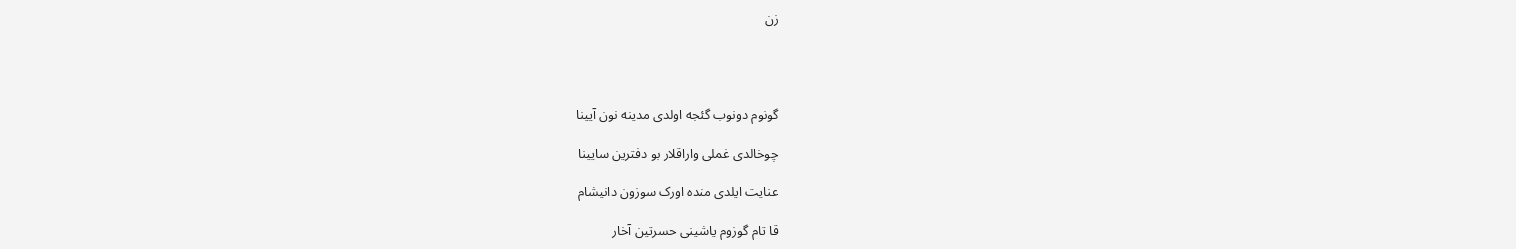زن




گونوم دونوب گئجه اولدی مدینه نون آیینا

چوخالدی غملی واراقلار بو دفترین سایینا

عنایت ایلدی منده اورک سوزون دانیشام

قا تام گوزوم یاشینی حسرتین آخار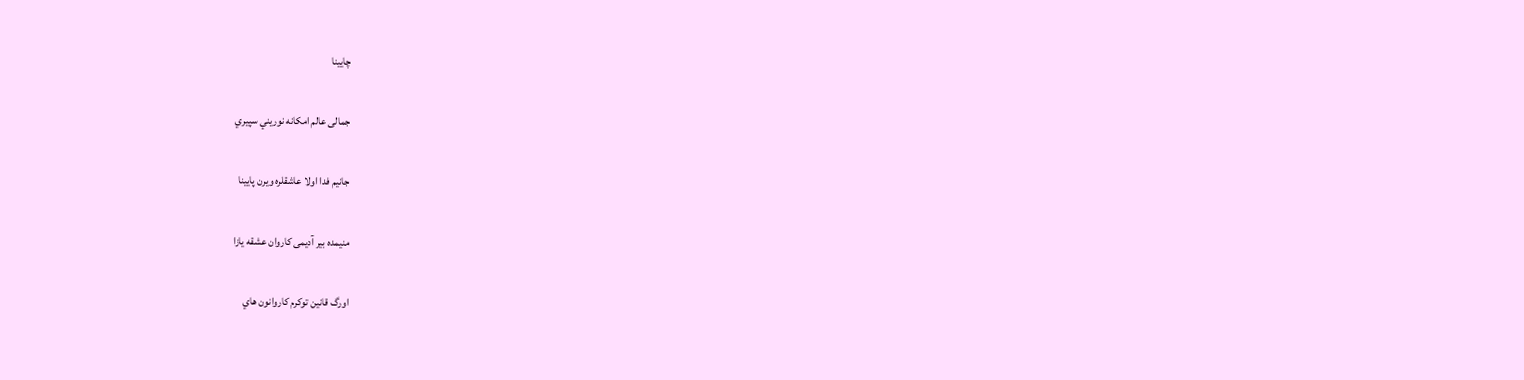چایینا

جمالی عالم امکانه نوريني سپیري

جانیم فدا اولا عاشقلره ویرن پایینا

منيمده بیر آدیمی كاروان عشقه يازا

اورگ قانین توکرم كاروانون هاي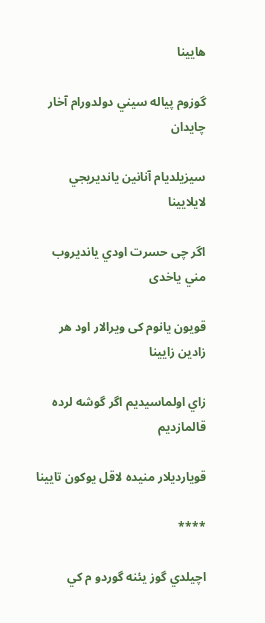هایینا

گوزوم پياله سيني دولدورام آخار چايدان

سيزیلديام آنانين يانديريجي لايلايينا

اگر چی حسرت اودي يانديروب مني یاخدی

قویون یانوم کی ویرالار اود هر زادین زایینا

زاي اولماسيديم اگر گوشه لرده قالمازديم

قويارديلار منيده لاقل يوكون تايينا

****

اچيلدي گوز يئنه گوردو م كي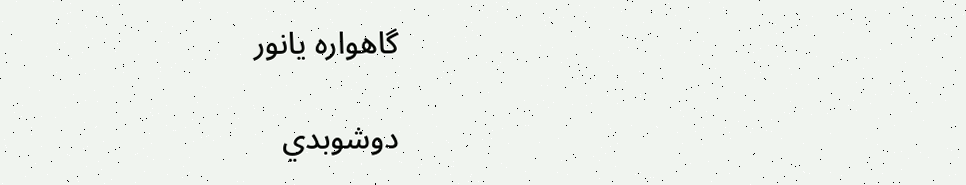گاهواره يانور

دوشوبدي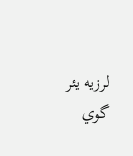لرزيه يئر گوي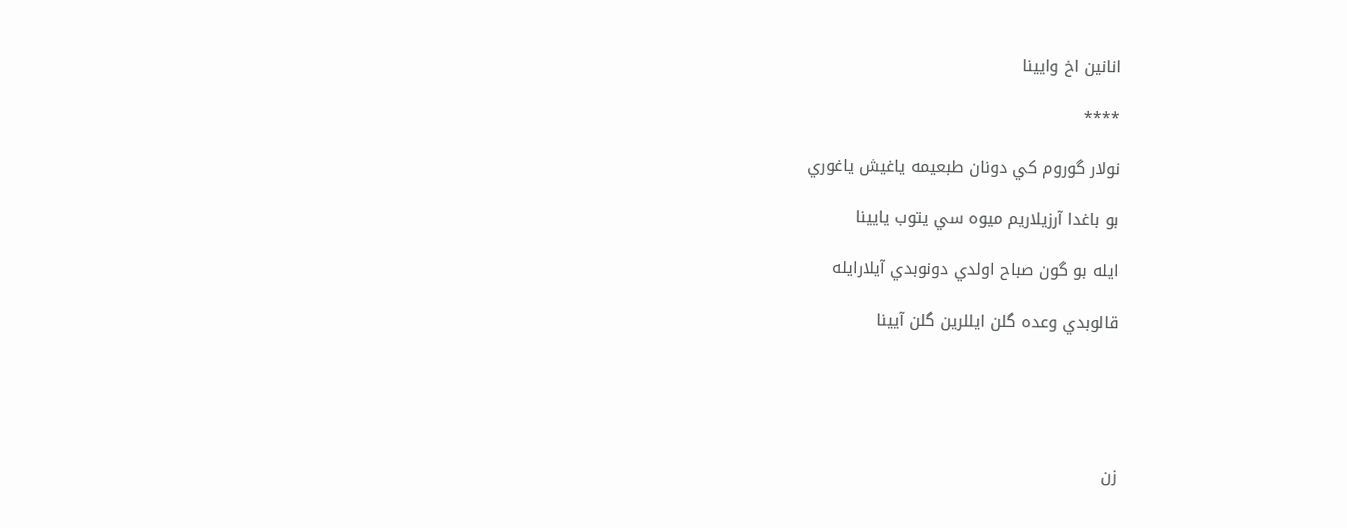انانين اخ وايينا

****

نولار گوروم كي دونان طبعيمه ياغيش ياغوري

بو باغدا آرزیلاریم ميوه سي یتوب يايینا

ايله بو گون صباح اولدي دونوبدي آیلارايله

قالوبدي وعده گلن ايللرين گلن آيينا





زن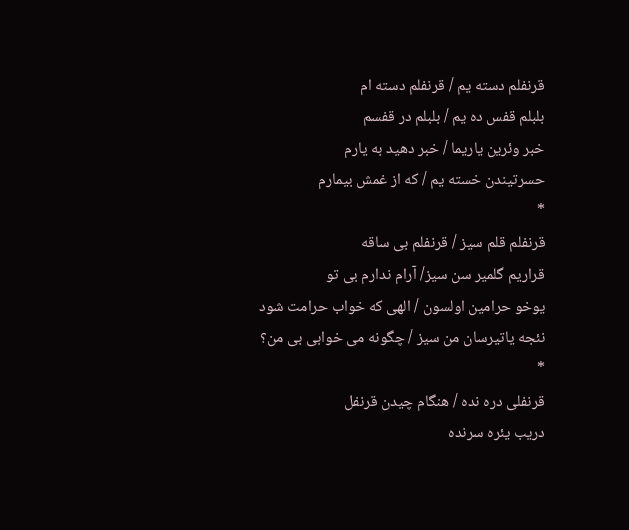قرنفلم دسته یم / قرنفلم دسته ام
بلبلم قفس ده یم / بلبلم در قفسم
خبر وئرین یاریما / خبر دهید به یارم
حسرتیندن خسته یم / که از غمش بیمارم
*
قرنفلم قلم سیز / قرنفلم بی ساقه
قراریم گلمیر سن سیز/ آرام ندارم بی تو
یوخو حرامین اولسون / الهی که خواب حرامت شود
نئجه یاتیرسان من سیز / چگونه می خوابی بی من؟
*
قرنفلی دره نده / هنگام چیدن قرنفل
دریب یئره سرنده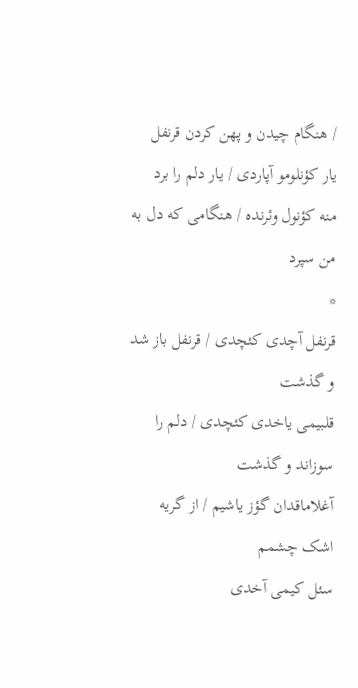/ هنگام چیدن و پهن کردن قرنفل
یار کؤنلومو آپاردی / یار دلم را برد
منه کؤنول وئرنده / هنگامی که دل به من سپرد
*
قرنفل آچدی کئچدی / قرنفل باز شد و گذشت
قلبیمی یاخدی کئچدی / دلم را سوزاند و گذشت
آغلاماقدان گؤز یاشیم / از گریه اشک چشمم
سئل کیمی آخدی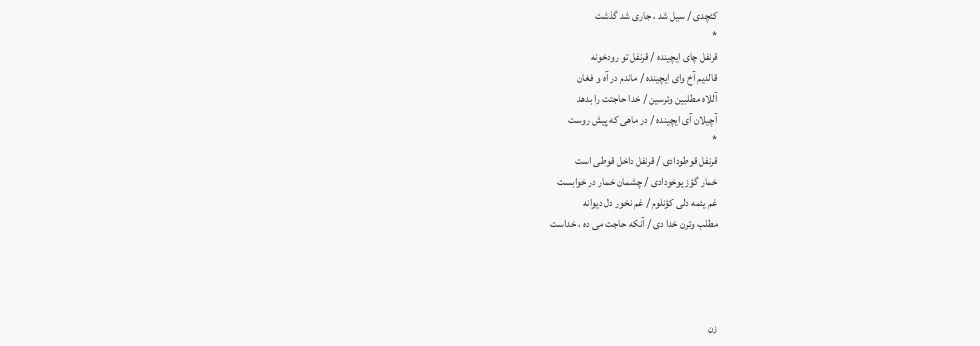کئچدی / سیل شد ، جاری شد گذشت
*
قرنفل چای ایچینده / قرنفل تو رودخونه
قالدیم آخ وای ایچینده / ماندم در آه و فغان
آللاه مطلبین وئرسین / خدا حاجتت را بدهد
آچیلان آی ایچینده / در ماهی که پیش روست
*
قرنفل قوطودادی / قرنفل داخل قوطی است
خمار گؤز یوخودادی / چشمان خمار در خوابست
غم یئمه دلی کؤنلوم / غم نخور دل دیوانه
مطلب وئرن خدا دی / آنکه حاجت می ده ، خداست




زن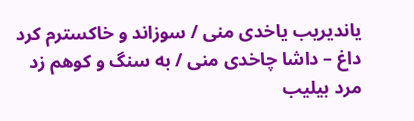یاندیریب یاخدی منی / سوزاند و خاکسترم کرد
داغ – داشا چاخدی منی / به سنگ و کوهم زد
مرد بیلیب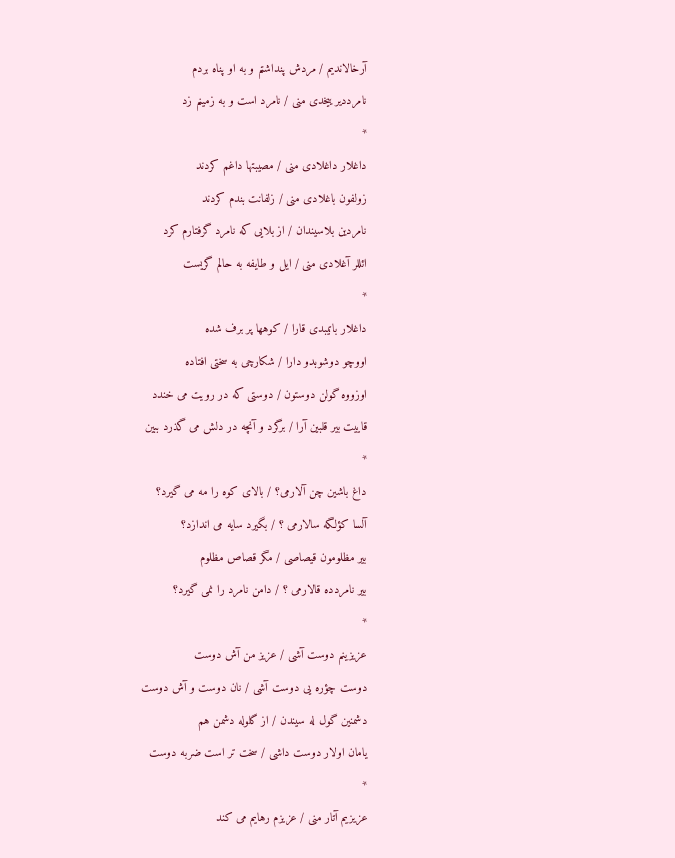آرخالاندیم / مردش پنداشتم و به او پناه بردم
نامرددیر ییخدی منی / نامرد است و به زمینم زد
*
داغلار داغلادی منی / مصیبتها داغم کردند
زولفون باغلادی منی / زلفانت بندم کردند
نامردین بلاسیندان / از بلایی که نامرد گرفتارم کرد
ائللر آغلادی منی / ایل و طایفه به حالم گریست
*
داغلار باتیبدی قارا / کوهها پر برف شده
اووچو دوشوبدو دارا / شکارچی به سختی افتاده
اوزووه گولن دوستون / دوستی که در رویت می خندد
قاییت بیر قلبین آرا / برگرد و آنچه در دلش می گذرد ببین
*
داغ باشین چن آلارمی؟ / بالای کوه را مه می گیرد؟
آلسا کؤلگه سالارمی ؟ / بگیرد سایه می اندازد؟
بیر مظلومون قیصاصی / مگر قصاص مظلوم
بیر نامردده قالارمی ؟ / دامن نامرد را نمی گیرد؟
*
عزیزینم دوست آشی / عزیز من آش دوست
دوست چؤره یی دوست آشی / نان دوست و آش دوست
دشمنین گول له سیندن / از گلوله دشمن هم
یامان اولار دوست داشی / سخت تر است ضربه دوست
*
عزیزیم آتار منی / عزیزم رهایم می کند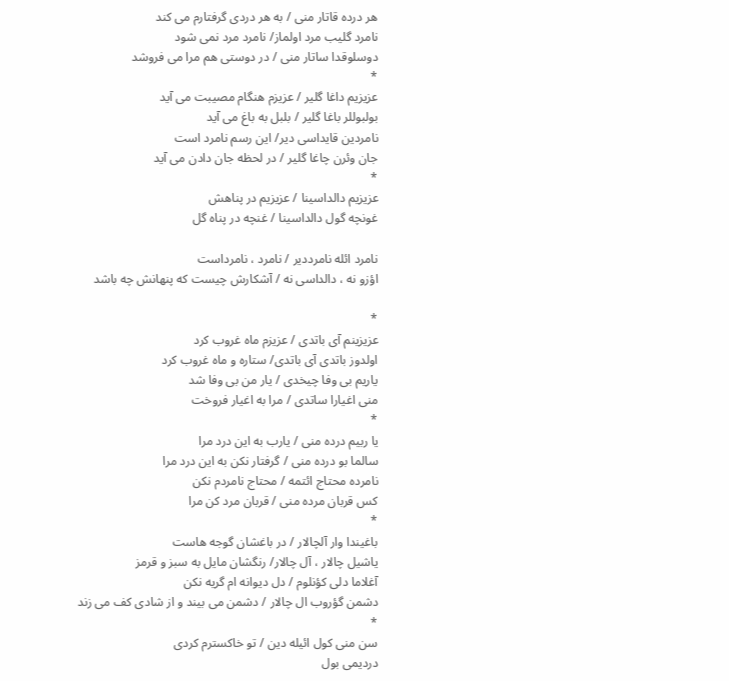هر درده قاتار منی / به هر دردی گرفتارم می کند
نامرد گلیب مرد اولماز/ نامرد مرد نمی شود
دوسلوقدا ساتار منی / در دوستی هم مرا می فروشد
*
عزیزیم داغا گلیر / عزیزم هنگام مصیبت می آید
بولبوللر باغا گلیر / بلبل به باغ می آید
نامردین قایداسی دیر/ این رسم نامرد است
جان وئرن چاغا گلیر / در لحظه جان دادن می آید
*
عزیزیم دالداسینا / عزیزیم در پناهش
غونچه گول دالداسینا / غنچه در پناه گل

نامرد ائله نامرددیر / نامرد ، نامرداست
اؤزو نه ، دالداسی نه / آشکارش چیست که پنهانش چه باشد

*
عزیزینم آی باتدی / عزیزم ماه غروب کرد
اولدوز باتدی آی باتدی/ ستاره و ماه غروب کرد
یاریم بی وفا چیخدی / یار من بی وفا شد
منی اغیارا ساتدی / مرا به اغیار فروخت
*
یا ربیم درده منی / یارب به این درد مرا
سالما بو درده منی / گرفتار نکن به این درد مرا
نامرده محتاج ائتمه / محتاج نامردم نکن
کس قربان مرده منی / قربان مرد کن مرا
*
باغیندا وار آلچالار / در باغشان گوجه هاست
یاشیل چالار ، آل چالار/ رنگشان مایل به سبز و قرمز
آغلاما دلی کؤنلوم / دل دیوانه ام گریه نکن
دشمن گؤروب ال چالار / دشمن می بیند و از شادی کف می زند
*
سن منی کول ائیله دین / تو خاکسترم کردی
دردیمی بول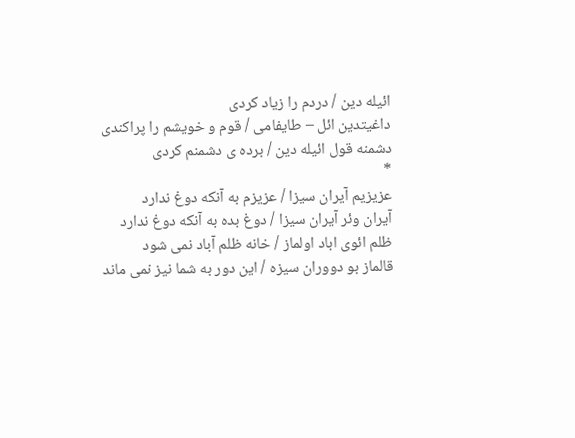ائیله دین / دردم را زیاد کردی
داغیتدین ائل – طایفامی / قوم و خویشم را پراکندی
دشمنه قول ائیله دین / برده ی دشمنم کردی
*
عزیزیم آیران سیزا / عزیزم به آنکه دوغ ندارد
آیران وئر آیران سیزا / دوغ بده به آنکه دوغ ندارد
ظلم ائوی اباد اولماز / خانه ظلم آباد نمی شود
قالماز بو دووران سیزه / این دور به شما نیز نمی ماند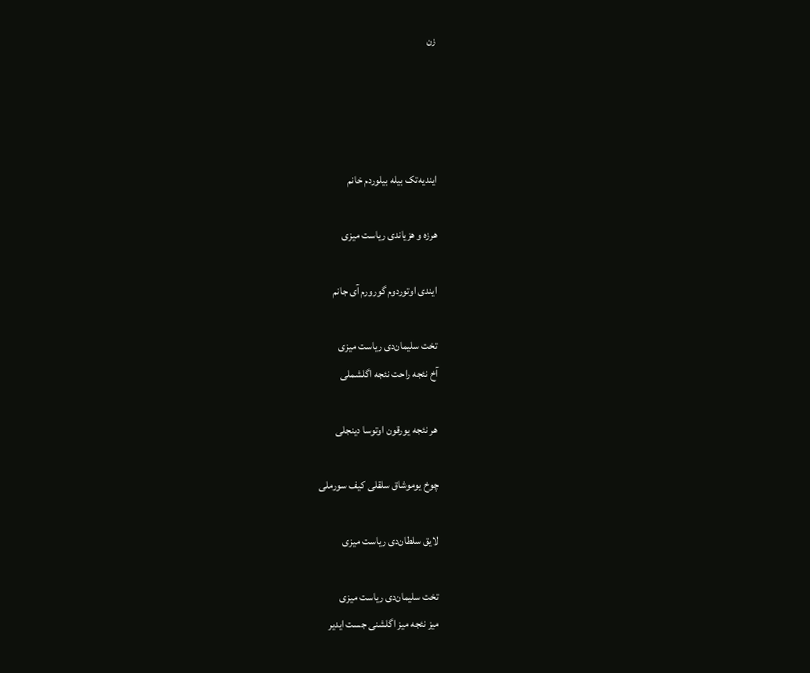زن




ایندیه‌تک بیله بیلوردم خانم

هرزه و هزیاندی ریاست میزی

ایندی اوتوردوم گورورم آی جانم

تخت سلیمان‌دی ریاست میزی
آخ نئجه راحت نئجه اگلشملی

هر نئجه یورقون اوتوسا دینجلی

چوخ یوموشاق سلقلی کیف سورملی

لایق سلطان‌دی ریاست میزی

تخت سلیمان‌دی ریاست میزی
میز نئجه میز اگلشنی جست ایدیر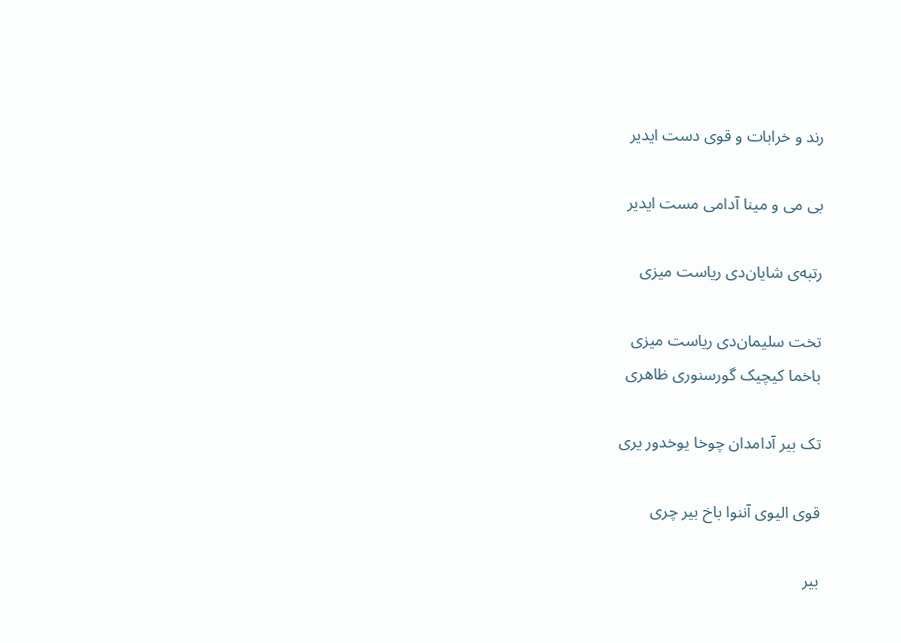رند و خرابات و قوی دست ایدیر

بی می و مینا آدامی مست ایدیر

رتبه‌ی شایان‌دی ریاست میزی

تخت سلیمان‌دی ریاست میزی
باخما کیچیک گورسنوری ظاهری

تک بیر آدامدان چوخا یوخدور یری

قوی الیوی آننوا باخ بیر چری

بیر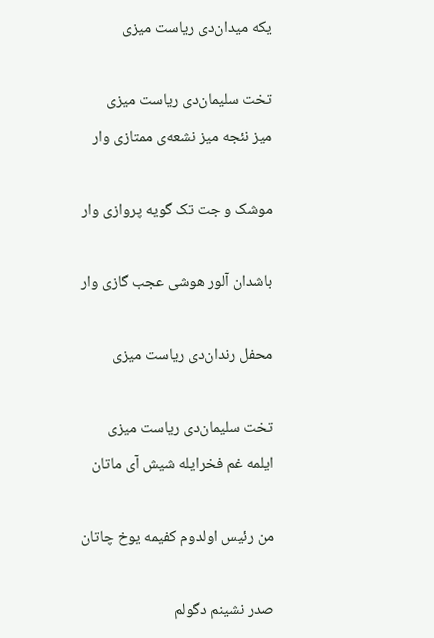یکه میدان‌دی ریاست میزی

تخت سلیمان‌دی ریاست میزی
میز نئجه میز نشعه‌ی ممتازی وار

موشک و جت تک گویه پروازی وار

باشدان آلور هوشی عجب گازی وار

محفل رندان‌دی ریاست میزی

تخت سلیمان‌دی ریاست میزی
ایلمه غم فخرایله شیش آی ماتان

من رئیس اولدوم کفیمه یوخ چاتان

صدر نشینم دگولم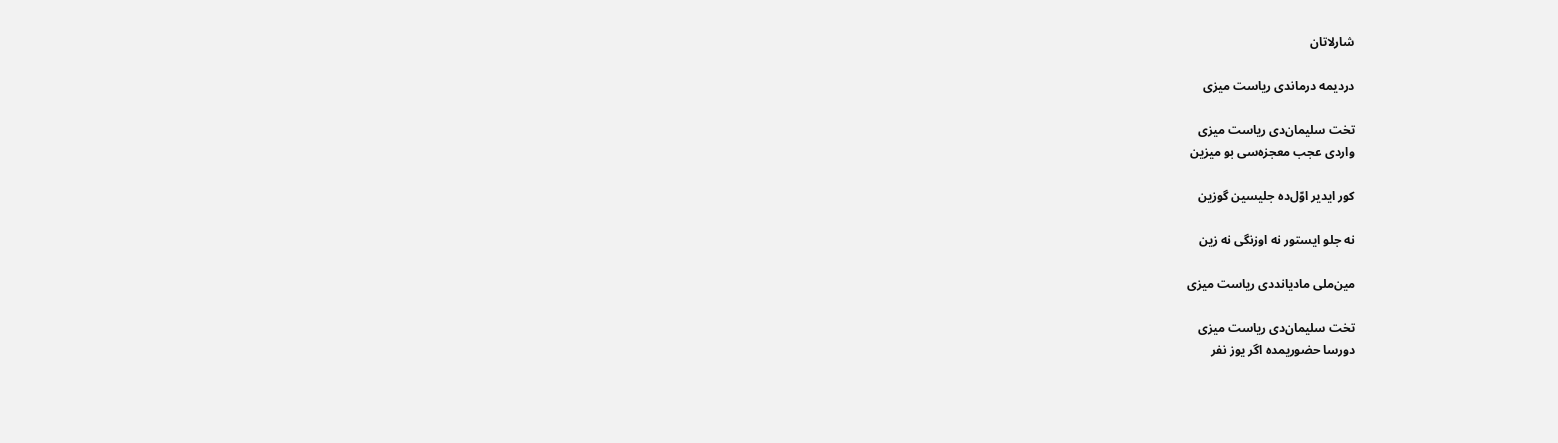شارلاتان

دردیمه درماندی ریاست میزی

تخت سلیمان‌دی ریاست میزی
واردی عجب معجزه‌سی بو میزین

کور ایدیر اوّل‌ده جلیسین گوزین

نه جلو ایستور نه اوزنگی نه زین

مین‌ملی مادیاند‌دی ریاست میزی

تخت سلیمان‌دی ریاست میزی
دورسا حضوریمده اگر یوز نفر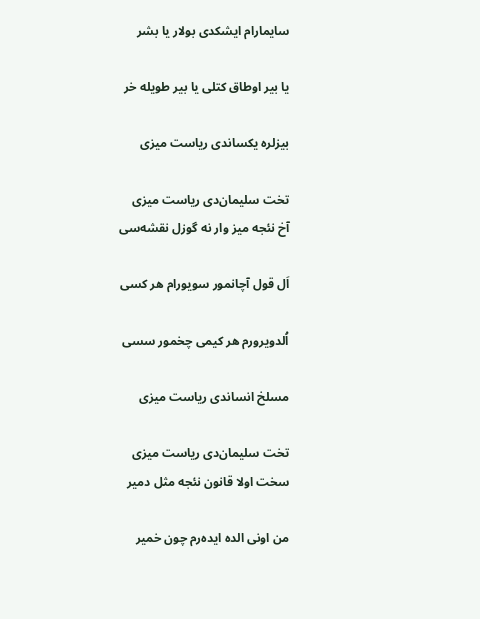سایمارام ایشکدی بولار یا بشر

یا بیر اوطاق کتلی یا بیر طویله خر

بیزلره یکساندی ریاست میزی

تخت سلیمان‌دی ریاست میزی
آخ نئجه میز وار نه گوزل نقشه‌سی

اَل قول آچانمور سویورام هر کسی

اُلدویرورم هر کیمی چخمور سسی

مسلخ انساندی ریاست میزی

تخت سلیمان‌دی ریاست میزی
سخت اولا قانون نئجه مثل دمیر

من اونی الده ایده‌رم چون خمیر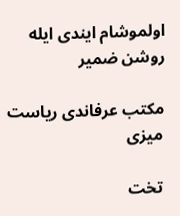اولموشام ایندی ایله روشن ضمیر

مکتب عرفاندی ریاست میزی

تخت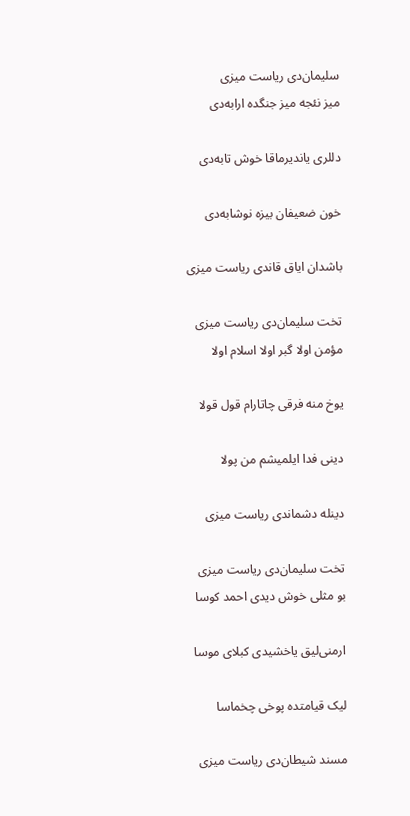سلیمان‌دی ریاست میزی
میز نئجه میز جنگده ارابه‌دی

دللری یاندیرماقا خوش تابه‌دی

خون ضعیفان بیزه نوشابه‌دی

باشدان ایاق قاندی ریاست میزی

تخت سلیمان‌دی ریاست میزی
مؤمن اولا گبر اولا اسلام اولا

یوخ منه فرقی چاتارام قول قولا

دینی فدا ایلمیشم من پولا

دینله دشماندی ریاست میزی

تخت سلیمان‌دی ریاست میزی
بو مثلی خوش دیدی احمد کوسا

ارمنی‌لیق یاخشیدی کبلای موسا

لیک قیامتده پوخی چخماسا

مسند شیطان‌دی ریاست میزی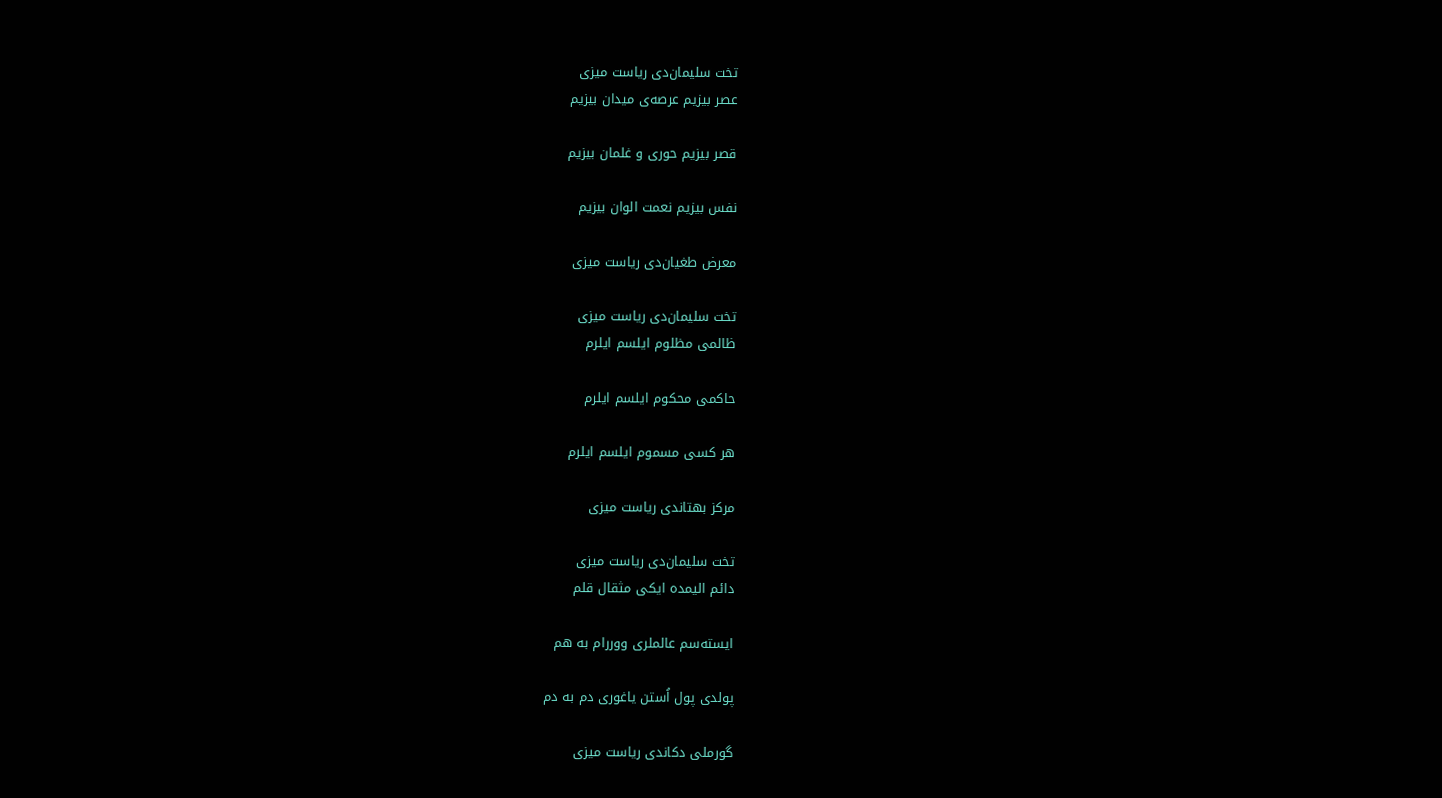تخت سلیمان‌دی ریاست میزی
عصر بیزیم عرصه‌ی میدان بیزیم

قصر بیزیم حوری و غلمان بیزیم

نفس بیزیم نعمت الوان بیزیم

معرض طغیان‌دی ریاست میزی

تخت سلیمان‌دی ریاست میزی
ظالمی مظلوم ایلسم ایلرم

حاکمی محکوم ایلسم ایلرم

هر کسی مسموم ایلسم ایلرم

مرکز بهتاندی ریاست میزی

تخت سلیمان‌دی ریاست میزی
دائم الیمده ایکی مثقال قلم

ایسته‌سم عالملری ووررام به هم

پولدی پول اُستن یاغوری دم به دم

گورملی دکاندی ریاست میزی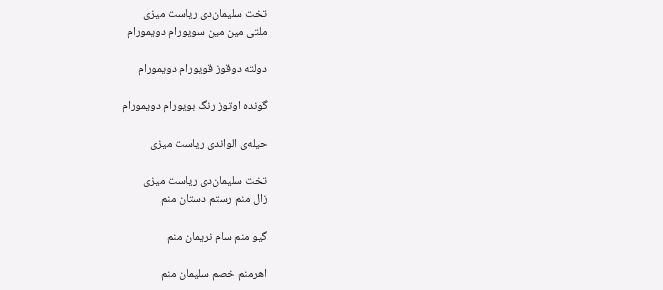تخت سلیمان‌دی ریاست میزی
ملتی مین مین سویورام دویمورام

دولته دوقوز قویورام دویمورام

گونده اوتوز رنگ بویورام دویمورام

حیله‌ی الواندی ریاست میزی

تخت سلیمان‌دی ریاست میزی
زال منم رستم دستان منم

گیو منم سام نریمان منم

اهرمنم خصم سلیمان منم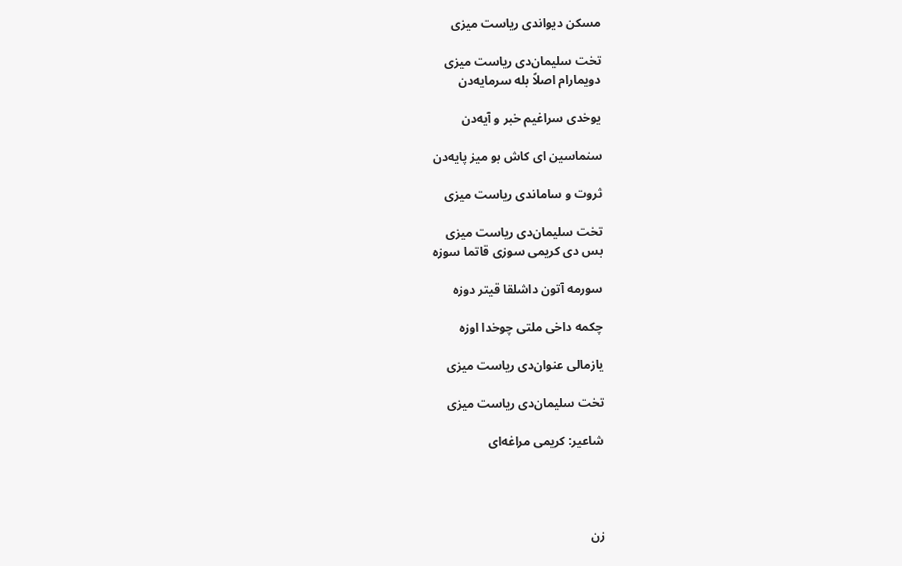مسکن دیواندی ریاست میزی

تخت سلیمان‌دی ریاست میزی
دویمارام اصلاً بله سرمایه‌دن

یوخدی سراغیم خبر و آیه‌دن

سنماسین ای کاش بو میز پایه‌دن

ثروت و ساماندی ریاست میزی

تخت سلیمان‌دی ریاست میزی
بس دی کریمی سوزی قاتما سوزه

سورمه آتون داشلقا قیتر دوزه

چکمه داخی ملتی چوخدا اوزه

یازمالی عنوان‌دی ریاست میزی

تخت سلیمان‌دی ریاست میزی

شاعیر: کریمی مراغه‌ای




زن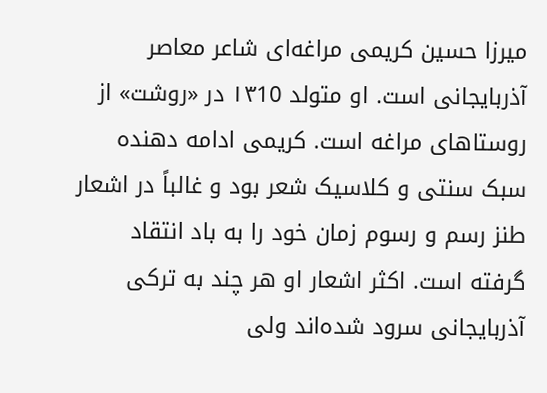میرزا حسین کریمی مراغه‌ای شاعر معاصر آذربایجانی است. او متولد ۱۳10 در «روشت» از روستاهای مراغه است. کریمی ادامه دهنده سبک سنتی و کلاسیک شعر بود و غالباً در اشعار طنز رسم و رسوم زمان خود را به باد انتقاد گرفته است. اکثر اشعار او هر چند به ترکی آذربایجانی سرود شده‌اند ولی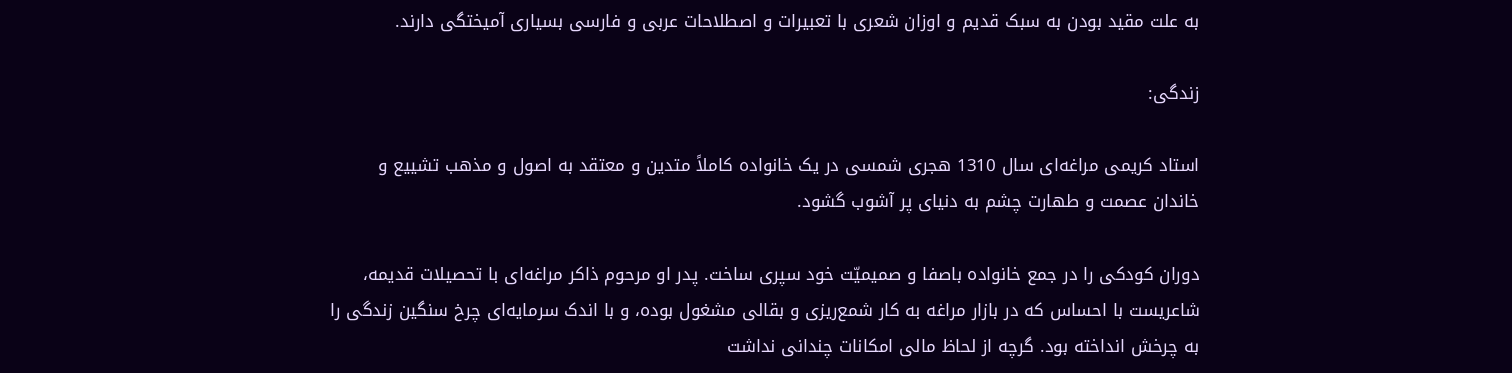به علت مقید بودن به سبک قدیم و اوزان شعری با تعبیرات و اصطلاحات عربی و فارسی بسیاری آمیختگی دارند.

زندگی:

استاد کریمی مراغه‌ای سال 1310 هجری شمسی در یک خانواده کاملاً متدین و معتقد به اصول و مذهب تشییع و خاندان عصمت و طهارت چشم به دنیای پر آشوب گشود.

دوران کودکی را در جمع خانواده باصفا و صمیمیّت خود سپری ساخت. پدر او مرحوم ذاکر مراغه‌ای با تحصیلات قدیمه، شاعریست با احساس که در بازار مراغه به کار شمع‌ریزی و بقالی مشغول بوده، و با اندک سرمایه‌ای چرخ سنگین زندگی را به چرخش انداخته بود. گرچه از لحاظ مالی امکانات چندانی نداشت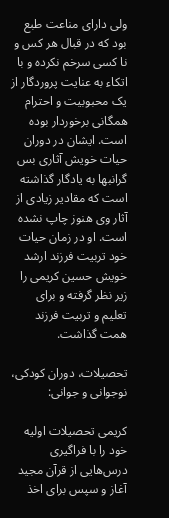ولی دارای مناعت طبع بود که در قبال هر کس و نا کسی سرخم نکرده و با اتکاء به عنایت پروردگار از یک محبوبیت و احترام همگانی برخوردار بوده است. ایشان در دوران حیات خویش آثاری بس گرانبها به یادگار گذاشته است که مقادیر زیادی از آثار وی هنوز چاپ نشده است. او در زمان حیات خود تربیت فرزند ارشد خویش حسین کریمی را زیر نظر گرفته و برای تعلیم و تربیت فرزند همت گذاشت.

تحصیلات، دوران کودکی، نوجوانی و جوانی:

کریمی تحصیلات اولیه خود را با فراگیری درس‌هایی از قرآن مجید آغاز و سپس برای اخذ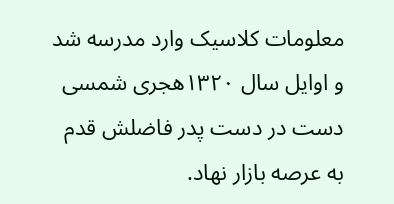معلومات کلاسیک وارد مدرسه شد و اوایل سال ۱۳۲۰هجری شمسی دست در دست پدر فاضلش قدم به عرصه بازار نهاد.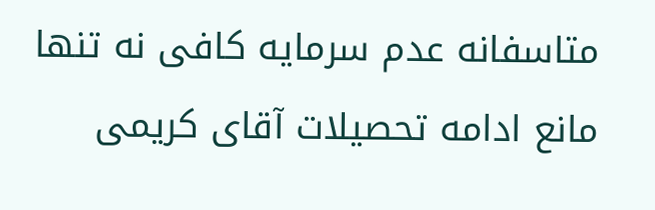متاسفانه عدم سرمایه کافی نه تنها مانع ادامه تحصیلات آقای کریمی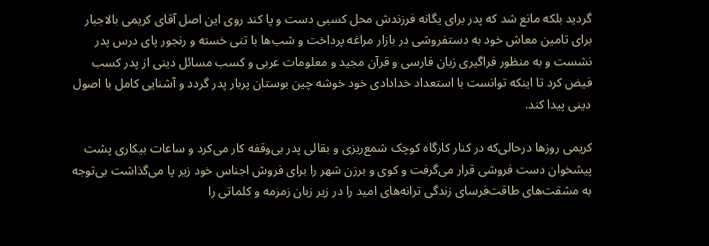گردید بلکه مانع شد که پدر برای یگانه فرزندش محل کسبی دست و پا کند روی این اصل آقای کریمی بالاجبار برای تامین معاش خود به دستفروشی در بازار مراغه پرداخت و شب‌ها با تنی خسته و رنجور پای درس پدر نشست و به منظور فراگیری زبان فارسی و قرآن مجید و معلومات عربی و کسب مسائل دینی از پدر کسب فیض کرد تا اینکه توانست با استعداد خدادادی خود خوشه چین بوستان پربار پدر گردد و آشنایی کامل با اصول دینی پیدا کند.

کریمی روزها درحالی‌که در کنار کارگاه کوچک شمع‌ریزی و بقالی پدر بی‌وقفه کار می‌کرد و ساعات بیکاری پشت پیشخوان دست فروشی قرار می‌گرفت و کوی و برزن شهر را برای فروش اجناس خود زیر پا می‌گذاشت بی‌توجه به مشقت‌‌های طاقت‌فرسای زندگی ترانه‌های امید را در زیر زبان زمزمه و کلماتی را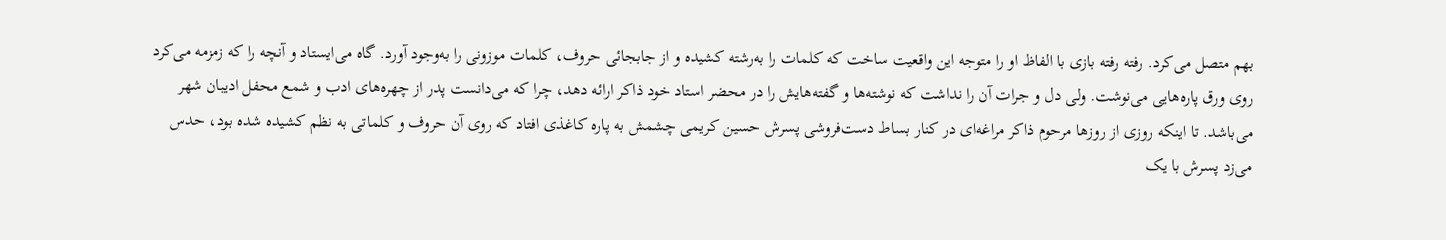بهم متصل می‌کرد. رفته رفته بازی با الفاظ او را متوجه این واقعیت ساخت که کلمات را به‌رشته کشیده و از جابجائی حروف، کلمات موزونی را به‌وجود آورد. گاه می‌ایستاد و آنچه را که زمزمه می‌کرد روی ورق پاره‌هایی می‌نوشت. ولی دل و جرات آن را نداشت که نوشته‌ها و گفته‌هایش را در محضر استاد خود ذاکر ارائه دهد، چرا که می‌دانست پدر از چهره‌های ادب و شمع محفل ادیبان شهر می‌باشد. تا اینکه روزی از روزها مرحوم ذاکر مراغه‌ای در کنار بساط دست‌فروشی پسرش حسین کریمی چشمش به پاره کاغذی افتاد که روی آن حروف و کلماتی به نظم کشیده شده بود، حدس می‌زد پسرش با یک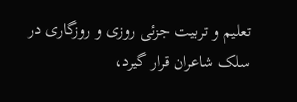تعلیم و تربیت جزئی روزی و روزگاری در سلک شاعران قرار گیرد،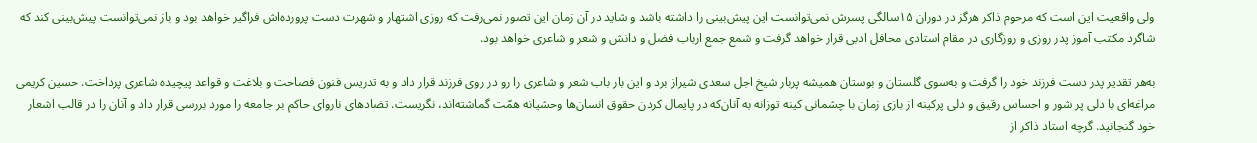ولی واقعیت این است که مرحوم ذاکر هرگز در دوران ۱۵سالگی پسرش نمی‌توانست این پیش‌بینی را داشته باشد و شاید در آن زمان این تصور نمی‌رفت که روزی اشتهار و شهرت دست پرورده‌اش فراگیر خواهد بود و باز نمی‌توانست پیش‌بینی کند که شاگرد مکتب آموز پدر روزی و روزگاری در مقام استادی محافل ادبی قرار خواهد گرفت و شمع جمع ارباب فضل و دانش و شعر و شاعری خواهد بود.

به‌هر تقدیر پدر دست فرزند خود را گرفت و به‌سوی گلستان و بوستان همیشه پربار شیخ اجل سعدی شیراز برد و این بار باب شعر و شاعری را رو در روی فرزند قرار داد و به تدریس فنون فصاحت و بلاغت و قواعد پیچیده شاعری پرداخت. حسین کریمی مراغه‌ای با دلی پر شور و احساس رقیق و دلی پرکینه از بازی زمان با چشمانی کینه توزانه به آنان‌که در پایمال کردن حقوق انسان‌ها وحشیانه همّت گماشته‌اند، نگریست. تضادهای ناروای حاکم بر جامعه را مورد بررسی قرار داد و آنان را در قالب اشعار خود گنجانید. گرچه استاد ذاکر از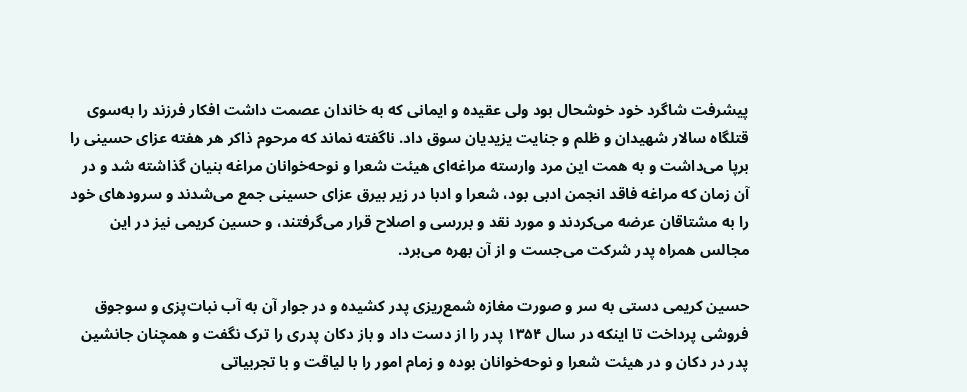پیشرفت شاگرد خود خوشحال بود ولی عقیده و ایمانی که به خاندان عصمت داشت افکار فرزند را به‌سوی قتلگاه سالار شهیدان و ظلم و جنایت یزیدیان سوق داد. ناگفته نماند که مرحوم ذاکر هر هفته عزای حسینی را برپا می‌داشت و به همت این مرد وارسته مراغه‌ای هیئت شعرا و نوحه‌خوانان مراغه بنیان گذاشته شد و در آن زمان که مراغه فاقد انجمن ادبی بود، شعرا و ادبا در زیر بیرق عزای حسینی جمع می‌شدند و سرودهای خود را به مشتاقان عرضه می‌کردند و مورد نقد و بررسی و اصلاح قرار می‌گرفتند، و حسین کریمی نیز در این مجالس همراه پدر شرکت می‌جست و از آن بهره می‌برد.

حسین کریمی دستی به سر و صورت مغازه شمع‌ریزی پدر کشیده و در جوار آن به آب نبات‌پزی و سوجوق فروشی پرداخت تا اینکه در سال ۱۳۵۴ پدر را از دست داد و باز دکان پدری را ترک نگفت و همچنان جانشین پدر در دکان و در هیئت شعرا و نوحه‌خوانان بوده و زمام امور را با لیاقت و با تجربیاتی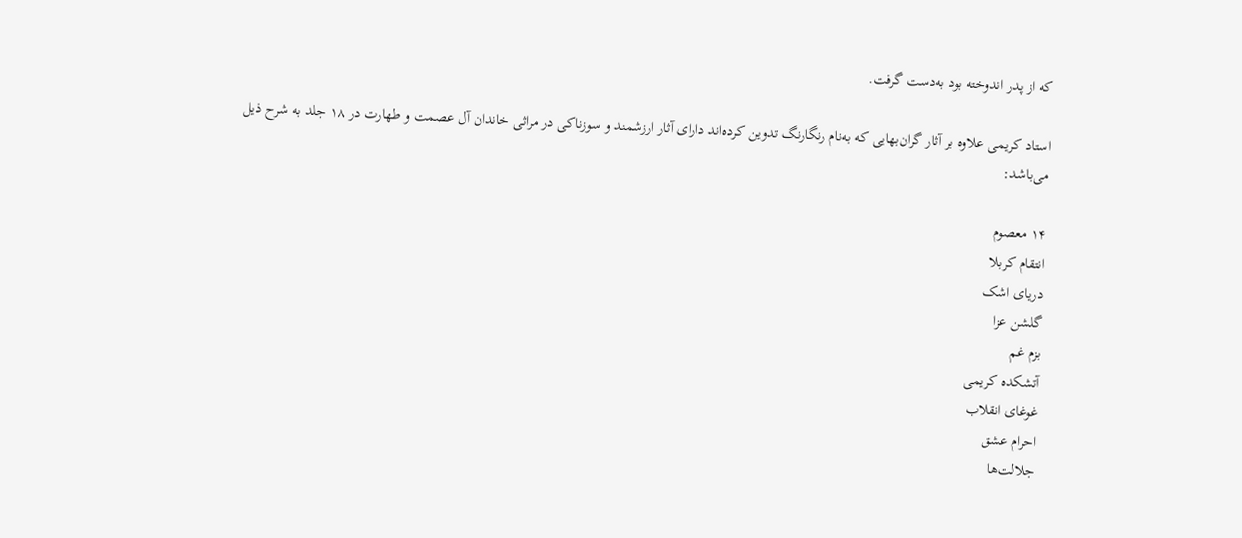که از پدر اندوخته بود به‌دست گرفت.

استاد کریمی علاوه بر آثار گران‌بهایی که به‌نام رنگارنگ تدوین کرده‌اند دارای آثار ارزشمند و سوزناکی در مراثی خاندان آل عصمت و طهارت در ۱۸ جلد به شرح ذیل می‌باشد:

۱۴ معصوم
انتقام کربلا
دریای اشک
گلشن عزا
بزم غم
آتشکده کریمی
غوغای انقلاب
احرام عشق
جلالت‌ها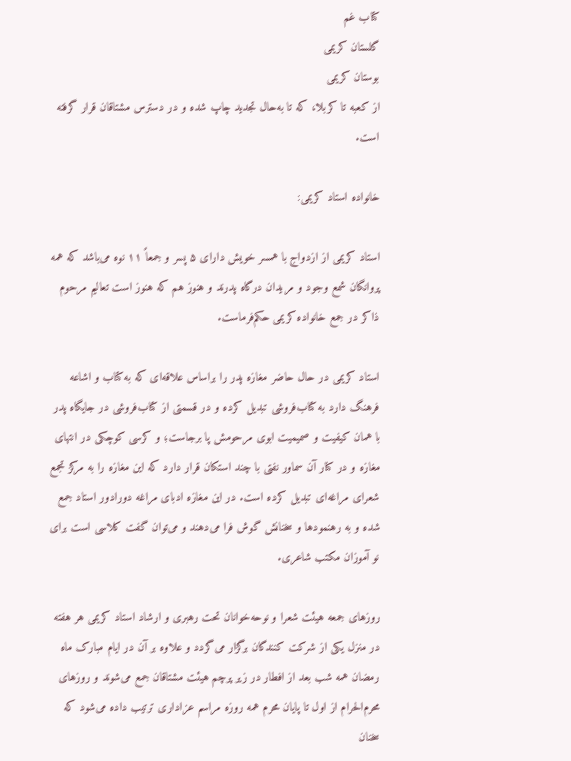کتاب غم
گلستان کریمی
بوستان کریمی
از کعبه تا کربلا، که تا به‌حال تجدید چاپ شده و در دسترس مشتاقان قرار گرفته است.

خانواده استاد کریمی:

استاد کریمی از ازدواج با همسر خویش دارای ۵ پسر و جمعاً ۱۱ نوه می‌باشد که همه پروانگان شمع وجود و مریدان درگاه پدرند و هنوز هم که هنوز است تعالیم مرحوم ذاکر در جمع خانواده کریمی حکم‌فرماست.

استاد کریمی در حال حاضر مغازه پدر را براساس علاقه‌ای که به کتاب و اشاعه فرهنگ دارد به کتاب‌فروشی تبدیل کرده و در قسمتی از کتاب‌فروشی در جایگاه پدر با همان کیفیت و صمیمیت ابوی مرحومش پا برجاست؛ و کرسی کوچکی در انتهای مغازه و در کنار آن سماور نفتی با چند استکان قرار دارد که این مغازه را به مرکز تجمع شعرای مراغه‌ای تبدیل کرده است. در این مغازه ادبای مراغه دورادور استاد جمع شده و به رهنمودها و سخنانش گوش فرا می‌دهند و می‌توان گفت کلاسی است برای نو آموزان مکتب شاعری.

روزهای جمعه هیئت شعرا و نوحه‌خوانان تحت رهبری و ارشاد استاد کریمی هر هفته در منزل یکی از شرکت کنندگان برگزار می‌گردد و علاوه بر آن در ایام مبارک ماه رمضان همه شب بعد از افطار در زیر پرچم هیئت مشتاقان جمع می‌شوند و روزهای محرم‌الحرام از اول تا پایان محرم همه روزه مراسم عزاداری ترتیب داده می‌شود که سخنان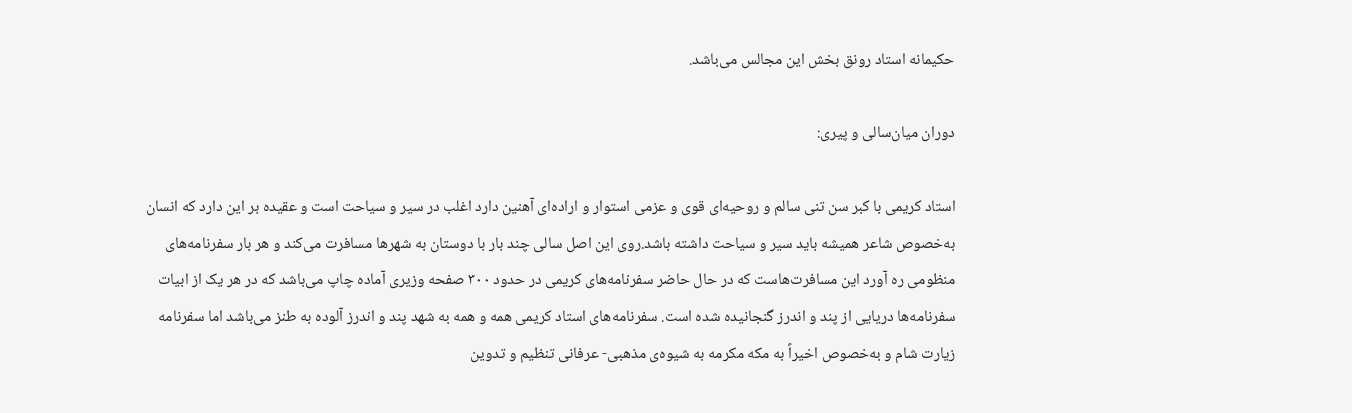حکیمانه استاد رونق بخش این مجالس می‌باشد.

دوران میان‌سالی و پیری:

استاد کریمی با کبر سن تنی سالم و روحیه‌ای قوی و عزمی استوار و اراده‌ای آهنین دارد اغلب در سیر و سیاحت است و عقیده بر این دارد که انسان به‌خصوص شاعر همیشه باید سیر و سیاحت داشته باشد.روی این اصل سالی چند بار با دوستان به شهرها مسافرت می‌کند و هر بار سفرنامه‌های منظومی ره آورد این مسافرت‌هاست که در حال حاضر سفرنامه‌های کریمی در حدود ۳۰۰ صفحه وزیری آماده چاپ می‌باشد که در هر یک از ابیات سفرنامه‌ها دریایی از پند و اندرز گنجانیده شده است. سفرنامه‌های استاد کریمی همه و همه به شهد پند و اندرز آلوده به طنز می‌باشد اما سفرنامه زیارت شام و به‌خصوص اخیراً به مکه مکرمه به شیوه‌ی مذهبی- عرفانی تنظیم و تدوین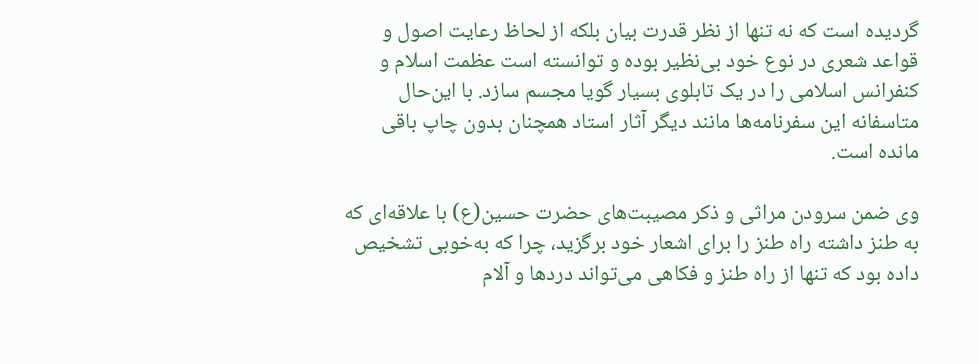گردیده است که نه تنها از نظر قدرت بیان بلکه از لحاظ رعایت اصول و قواعد شعری در نوع خود بی‌نظیر بوده و توانسته است عظمت اسلام و کنفرانس اسلامی را در یک تابلوی بسیار گویا مجسم سازد. با این‌حال متاسفانه این سفرنامه‌ها مانند دیگر آثار استاد همچنان بدون چاپ باقی مانده است.

وی ضمن سرودن مراثی و ذکر مصیبت‌های حضرت حسین(ع) با علاقه‌ای که به طنز داشته راه طنز را برای اشعار خود برگزید، چرا که به‌خوبی تشخیص داده بود که تنها از راه طنز و فکاهی می‌تواند دردها و آلام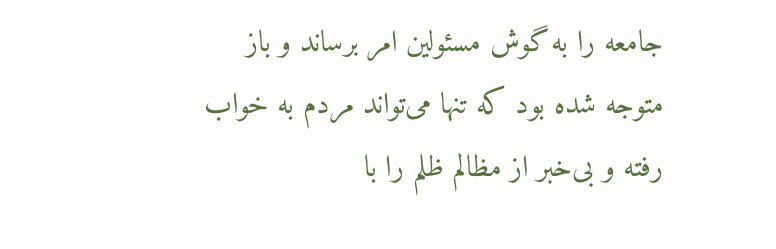جامعه را به گوش مسئولین امر برساند و باز متوجه شده بود که تنها می‌تواند مردم به خواب رفته و بی‌خبر از مظالم ظلم را با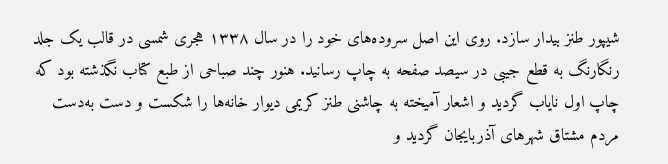شیپور طنز بیدار سازد. روی این اصل سروده‌های خود را در سال ۱۳۳۸ هجری شمسی در قالب یک جلد رنگارنگ به قطع جیبی در سیصد صفحه به چاپ رسانید. هنور چند صباحی از طبع کتاب نگذشته بود که چاپ اول نایاب گردید و اشعار آمیخته به چاشنی طنز کریمی دیوار خانه‌ها را شکست و دست به‌دست مردم مشتاق شهرهای آذربایجان گردید و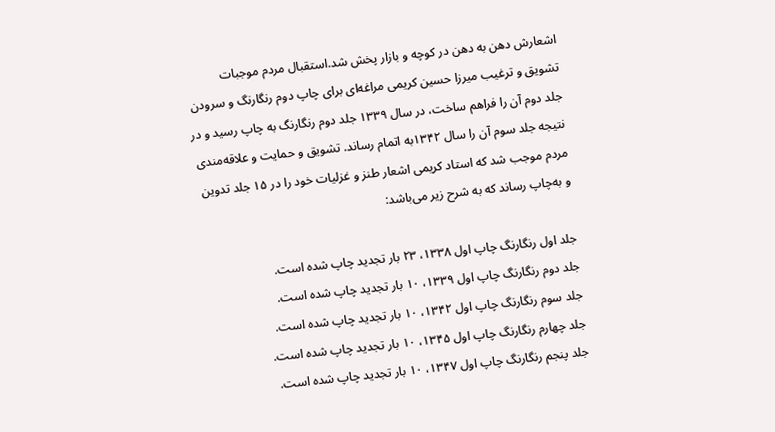اشعارش دهن به دهن در کوچه و بازار پخش شد.استقبال مردم موجبات تشویق و ترغیب میرزا حسین کریمی مراغه‌ای برای چاپ دوم رنگارنگ و سرودن جلد دوم آن را فراهم ساخت، در سال ۱۳۳۹ جلد دوم رنگارنگ به چاپ رسید و در نتیجه جلد سوم آن را سال ۱۳۴۲به اتمام رساند. تشویق و حمایت و علاقه‌مندی مردم موجب شد که استاد کریمی اشعار طنز و غزلیات خود را در ۱۵ جلد تدوین و به‌چاپ رساند که به شرح زیر می‌باشد:

جلد اول رنگارنگ چاپ اول ۱۳۳۸، ۲۳ بار تجدید چاپ شده است.
جلد دوم رنگارنگ چاپ اول ۱۳۳۹، ۱۰ بار تجدید چاپ شده است.
جلد سوم رنگارنگ چاپ اول ۱۳۴۲، ۱۰ بار تجدید چاپ شده است.
جلد چهارم رنگارنگ چاپ اول ۱۳۴۵، ۱۰ بار تجدید چاپ شده است.
جلد پنجم رنگارنگ چاپ اول ۱۳۴۷، ۱۰ بار تجدید چاپ شده است.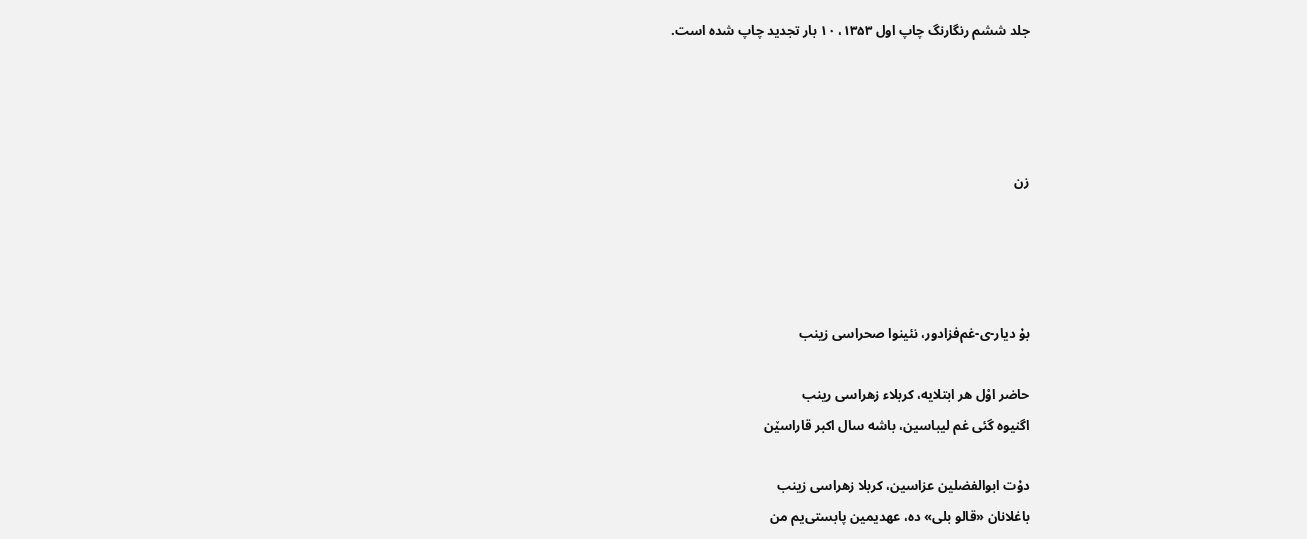جلد ششم رنگارنگ چاپ اول ۱۳۵۳، ۱۰ بار تجدید چاپ شده است.




زن




بۇ دیار-ی-غم‌فزادور، نئینوا صحراسی زینب

حاضر اوْل هر ابتلایه، کربلاء زهراسی رینب
اگنیوه گئی غم لیباسین، باشه سال اکبر قاراسێن

دۇت ابوالفضلین عزاسین، کربلا زهراسی زینب
باغلانان «قالو بلی» ده، عهدیمین پابستی‌یم من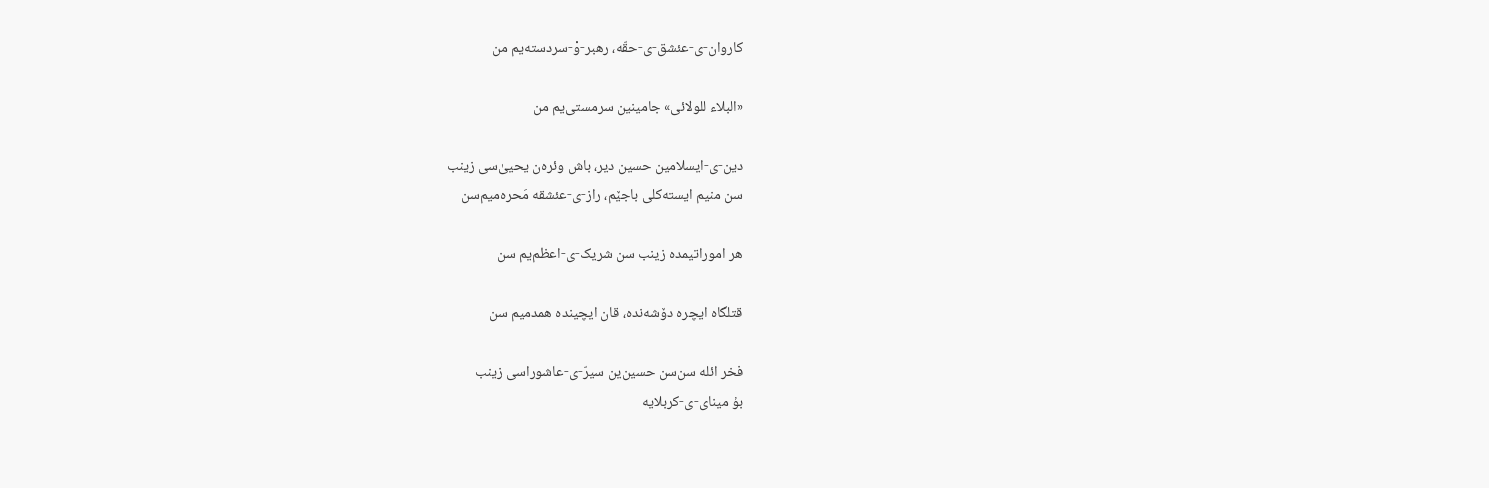کاروان-ی-عئشق-ی-حقّه، رهبر-وْ-سردسته‌یم من

«البلاء للولائی» جامینین سرمستی‌یم من

دین-ی-ایسلامین حسین دیر، باش وئره‌ن یحییٰ‌سی زینب
سن منیم ایسته‌کلی باجێم، راز-ی-عئشقه مَحره‌میم‌سن

هر اموراتیمده زینب سن شریک-ی-اعظم‌یم سن

قتلگاه ایچره دۆشه‌نده، قان ایچینده همدمیم سن

فخر ائله سن‌سن حسین‌ین سیرّ-ی-عاشوراسی زینب
بۇ مینای-ی-کربلایه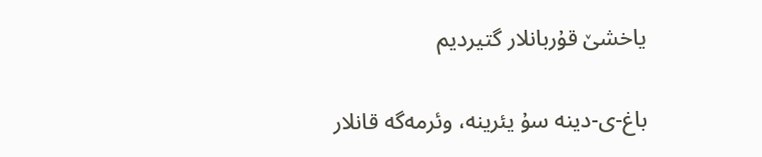یاخشێ قۇربانلار گتیردیم

باغ-ی-دینه سۇ یئرینه، وئرمه‌گه قانلار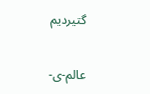گتیردیم

عالم-ی-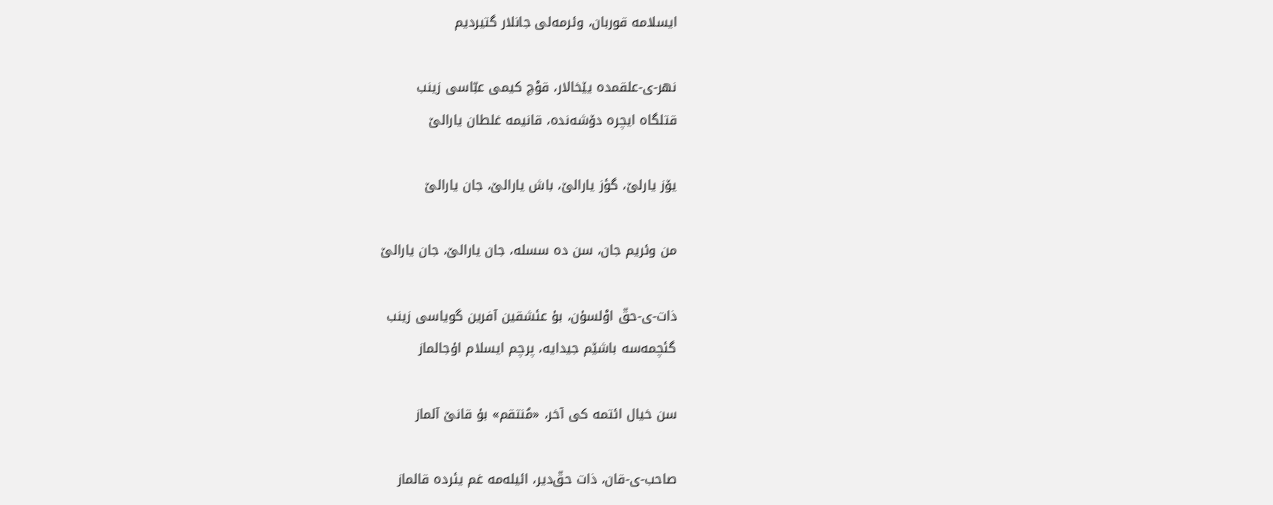ایسلامه قوربان، وئرمه‌لی جانلار گتیردیم

نهر-ی-علقمده یێخالار، قوْچ کیمی عبّاسی زینب
قتلگاه ایچره دۆشه‌نده، قانیمه غلطان یارالێ

یۆز یارلێ، گؤز یارالێ، باش یارالێ، جان یارالێ

من وئریم جان، سن ده سسله، جان یارالێ، جان یارالێ

ذات-ی-حقّ اوْلسۇن، بۇ عئشقین آفرین گویاسی زینب
گئچمه‌سه‌ باشێم جیدایه، پرچم ایسلام اۇجالماز

سن خیال ائتمه کی آخر، «مُنتقم» بۇ قانێ آلماز

صاحب-ی-قان، ذات حقّ‌دیر، ائیله‌مه غم یئرده قالماز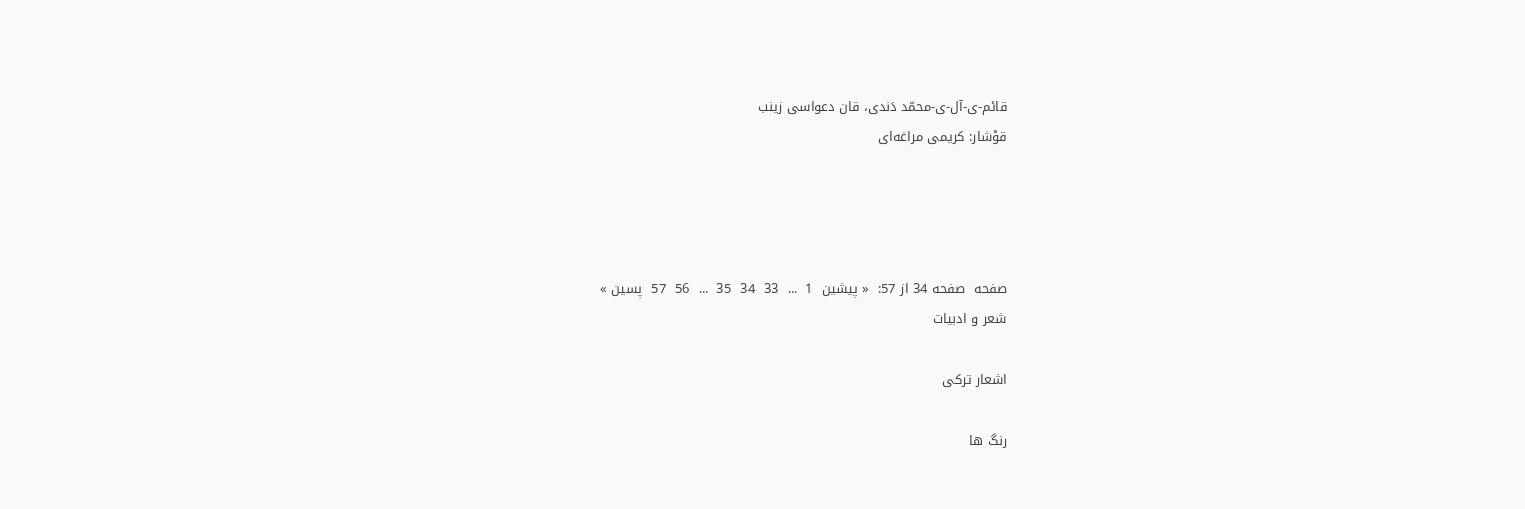قائم-ی-آل-ی-محمّد دَندی، قان دعواسی زینب
قوْشار: کریمی مراغه‌ای




صفحه  صفحه 34 از 57:  « پیشین  1  ...  33  34  35  ...  56  57  پسین »
شعر و ادبیات

اشعار ترکی

رنگ ها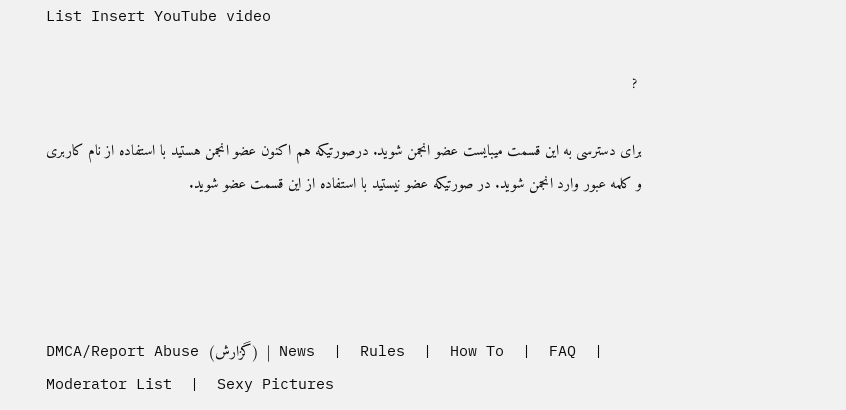List Insert YouTube video

 ?

برای دسترسی به این قسمت میبایست عضو انجمن شوید. درصورتیکه هم اکنون عضو انجمن هستید با استفاده از نام کاربری و کلمه عبور وارد انجمن شوید. در صورتیکه عضو نیستید با استفاده از این قسمت عضو شوید.




DMCA/Report Abuse (گزارش)  |  News  |  Rules  |  How To  |  FAQ  |  Moderator List  |  Sexy Pictures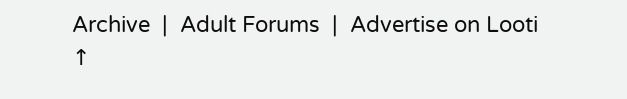Archive  |  Adult Forums  |  Advertise on Looti
↑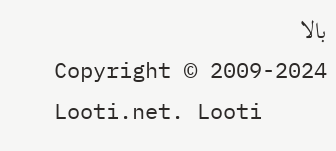بالا
Copyright © 2009-2024 Looti.net. Looti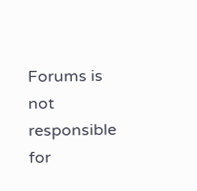Forums is not responsible for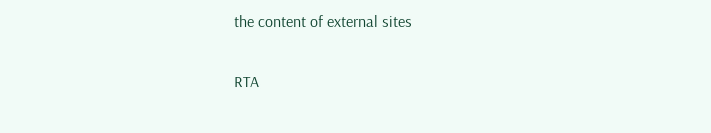the content of external sites

RTA